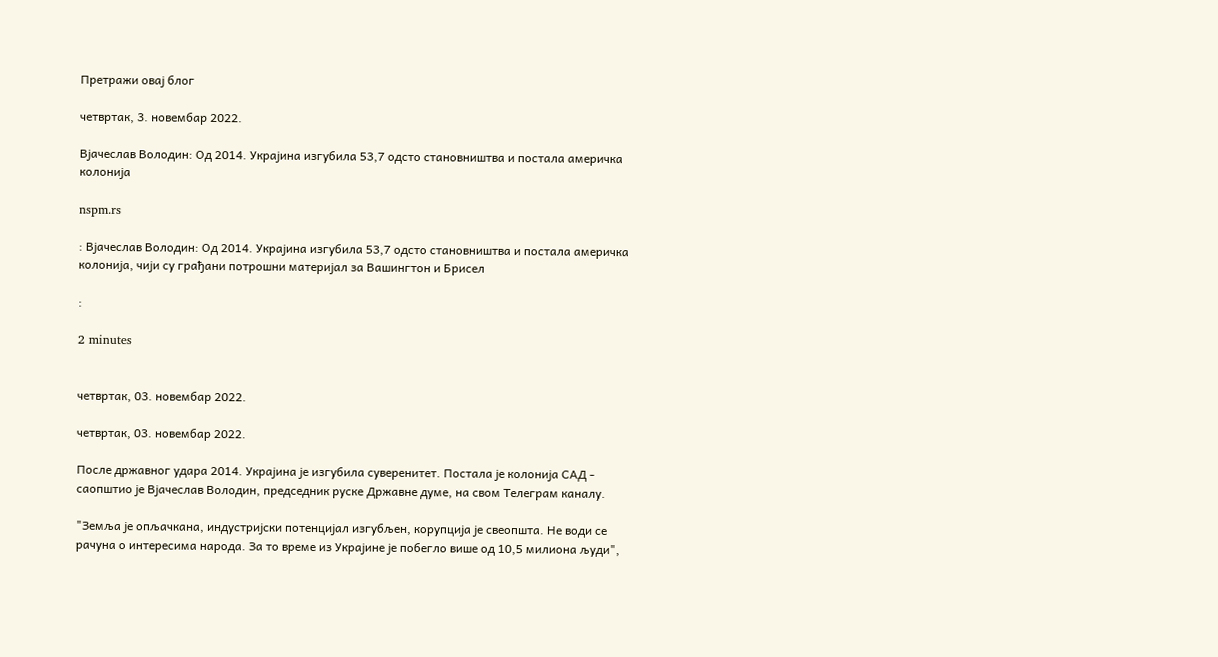Претражи овај блог

четвртак, 3. новембар 2022.

Вјачеслав Володин: Од 2014. Украјина изгубила 53,7 одсто становништва и постала америчка колонија

nspm.rs

: Вјачеслав Володин: Од 2014. Украјина изгубила 53,7 одсто становништва и постала америчка колонија, чији су грађани потрошни материјал за Вашингтон и Брисел

:

2 minutes


четвртак, 03. новембар 2022.

четвртак, 03. новембар 2022.

После државног удара 2014. Украјина је изгубила суверенитет. Постала је колонија САД - саопштио је Вјачеслав Володин, председник руске Државне думе, на свом Телеграм каналу.

"Земља је опљачкана, индустријски потенцијал изгубљен, корупција је свеопшта. Не води се рачуна о интересима народа. За то време из Украјине је побегло више од 10,5 милиона људи",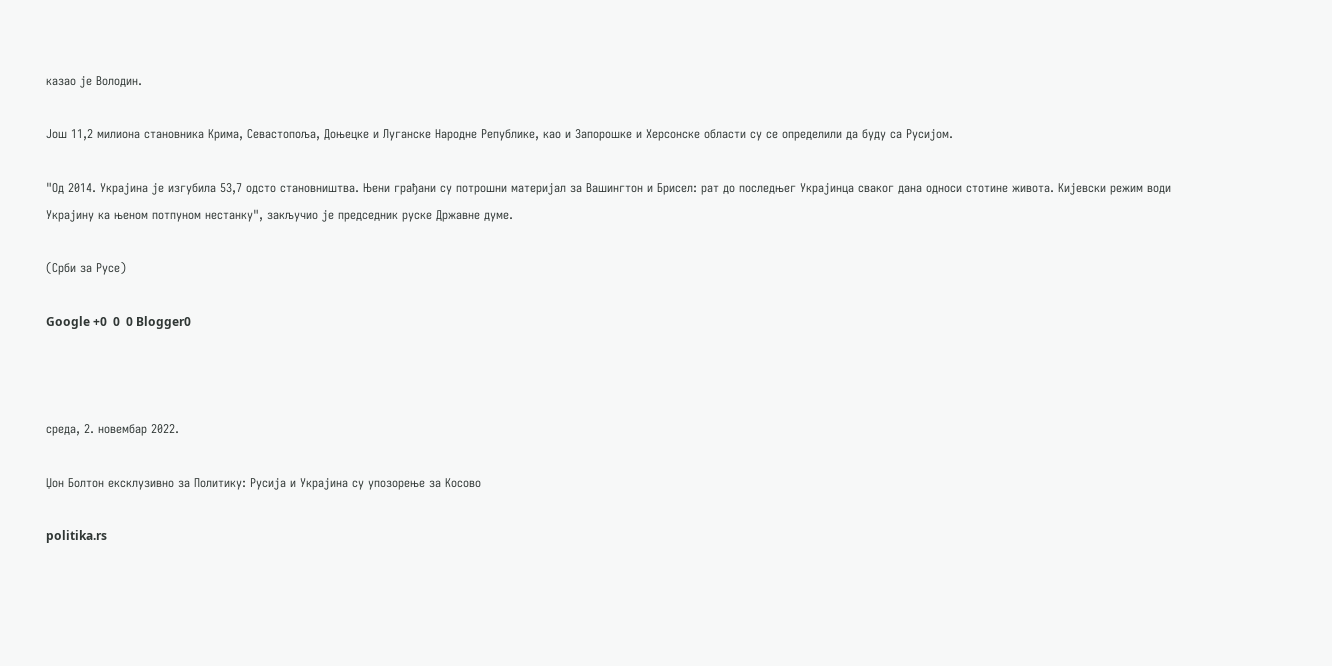казао је Володин.

Још 11,2 милиона становника Крима, Севастопоља, Доњецке и Луганске Народне Републике, као и Запорошке и Херсонске области су се определили да буду са Русијом.

"Од 2014. Украјина је изгубила 53,7 одсто становништва. Њени грађани су потрошни материјал за Вашингтон и Брисел: рат до последњег Украјинца сваког дана односи стотине живота. Кијевски режим води Украјину ка њеном потпуном нестанку", закључио је председник руске Државне думе.

(Срби за Русе)

Google +0  0  0 Blogger0



среда, 2. новембар 2022.

Џон Болтон ексклузивно за Политику: Русија и Украјина су упозорење за Косово

politika.rs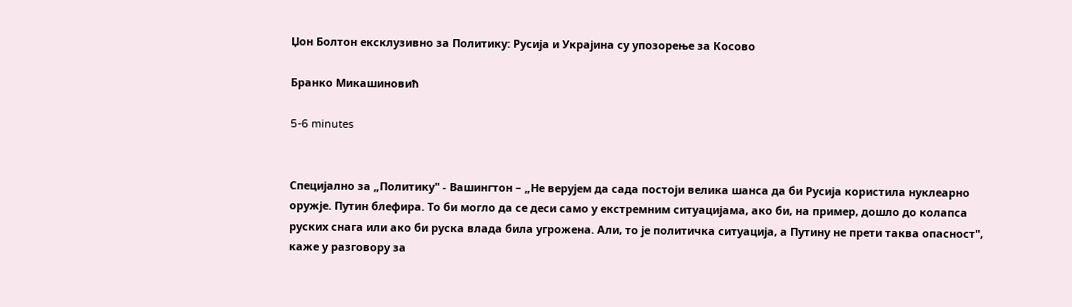Џон Болтон ексклузивно за Политику: Русија и Украјина су упозорење за Косово

Бранко Микашиновић

5-6 minutes


Специјално за „Политику" - Вашингтон – „Не верујем да сада постоји велика шанса да би Русија користила нуклеарно оружје. Путин блефира. То би могло да се деси само у екстремним ситуацијама, ако би, на пример, дошло до колапса руских снага или ако би руска влада била угрожена. Али, то је политичка ситуација, а Путину не прети таква опасност", каже у разговору за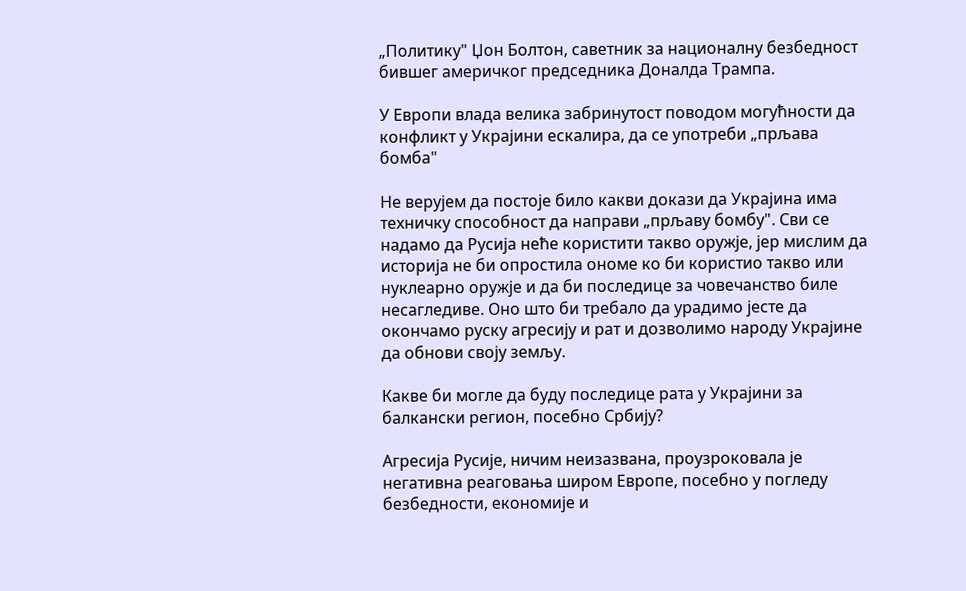„Политику" Џон Болтон, саветник за националну безбедност бившег америчког председника Доналда Трампа.

У Европи влада велика забринутост поводом могућности да конфликт у Украјини ескалира, да се употреби „прљава бомба"

Не верујем да постоје било какви докази да Украјина има техничку способност да направи „прљаву бомбу". Сви се надамо да Русија неће користити такво оружје, јер мислим да историја не би опростила ономе ко би користио такво или нуклеарно оружје и да би последице за човечанство биле несагледиве. Оно што би требало да урадимо јесте да окончамо руску агресију и рат и дозволимо народу Украјине да обнови своју земљу.

Какве би могле да буду последице рата у Украјини за балкански регион, посебно Србију?

Агресија Русије, ничим неизазвана, проузроковала је негативна реаговања широм Европе, посебно у погледу безбедности, економије и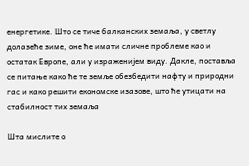енергетике. Што се тиче балканских земаља, у светлу долазеће зиме, оне ће имати сличне проблеме као и остатак Европе, али у израженијем виду. Дакле, поставља се питање како ће те земље обезбедити нафту и природни гас и како решити економске изазове, што ће утицати на стабилност тих земаља

Шта мислите о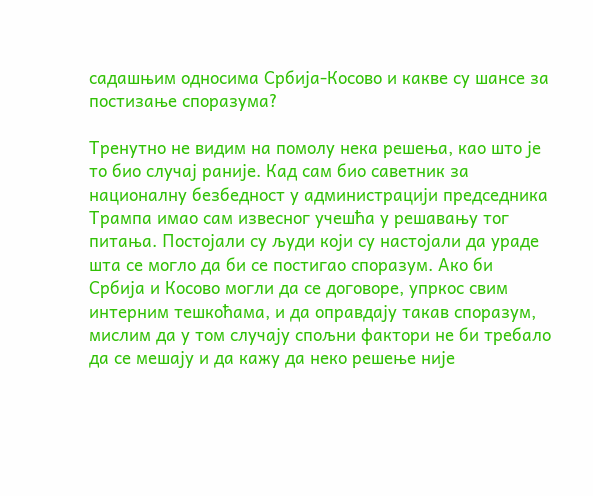садашњим односима Србија-Косово и какве су шансе за постизање споразума?

Тренутно не видим на помолу нека решења, као што је то био случај раније. Кад сам био саветник за националну безбедност у администрацији председника Трампа имао сам извесног учешћа у решавању тог питања. Постојали су људи који су настојали да ураде шта се могло да би се постигао споразум. Ако би Србија и Косово могли да се договоре, упркос свим интерним тешкоћама, и да оправдају такав споразум, мислим да у том случају спољни фактори не би требало да се мешају и да кажу да неко решење није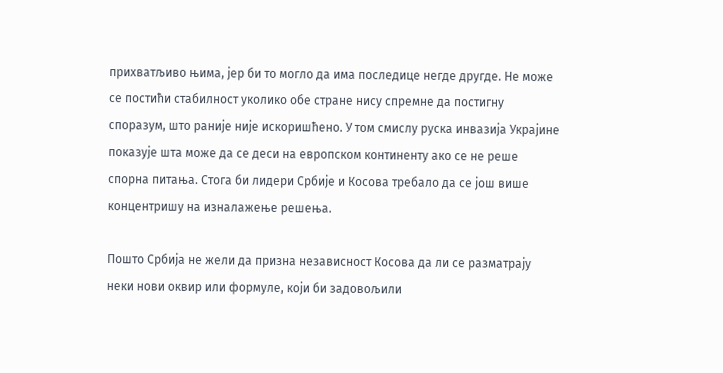прихватљиво њима, јер би то могло да има последице негде другде. Не може се постићи стабилност уколико обе стране нису спремне да постигну споразум, што раније није искоришћено. У том смислу руска инвазија Украјине показује шта може да се деси на европском континенту ако се не реше спорна питања. Стога би лидери Србије и Косова требало да се још више концентришу на изналажење решења.

Пошто Србија не жели да призна независност Косова да ли се разматрају неки нови оквир или формуле, који би задовољили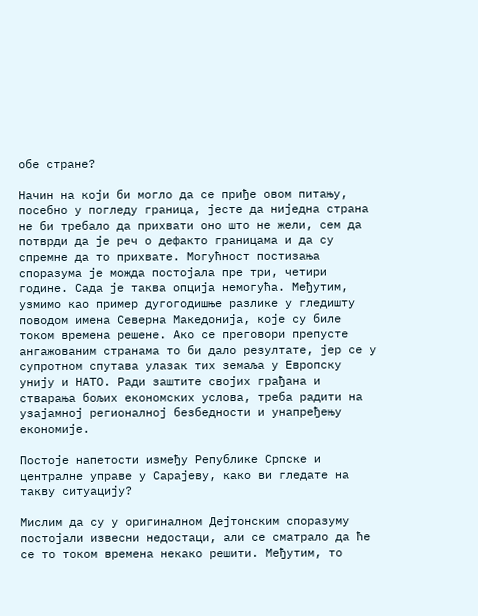обе стране?

Начин на који би могло да се приђе овом питању, посебно у погледу граница, јесте да ниједна страна не би требало да прихвати оно што не жели, сем да потврди да је реч о дефакто границама и да су спремне да то прихвате. Могућност постизања споразума је можда постојала пре три, четири године. Сада је таква опција немогућа. Међутим, узмимо као пример дугогодишње разлике у гледишту поводом имена Северна Македонија, које су биле током времена решене. Ако се преговори препусте ангажованим странама то би дало резултате, јер се у супротном спутава улазак тих земаља у Европску унију и НАТО. Ради заштите својих грађана и стварања бољих економских услова, треба радити на узајамној регионалној безбедности и унапређењу економије.

Постоје напетости између Републике Српске и централне управе у Сарајеву, како ви гледате на такву ситуацију?

Мислим да су у оригиналном Дејтонским споразуму постојали извесни недостаци, али се сматрало да ће се то током времена некако решити. Међутим, то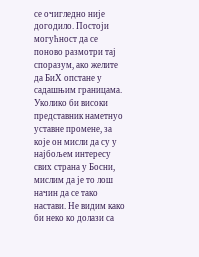се очигледно није догодило. Постоји могућност да се поново размотри тај споразум, ако желите да БиХ опстане у садашњим границама. Уколико би високи представник наметнуо уставне промене, за које он мисли да су у најбољем интересу свих страна у Босни, мислим да је то лош начин да се тако настави. Не видим како би неко ко долази са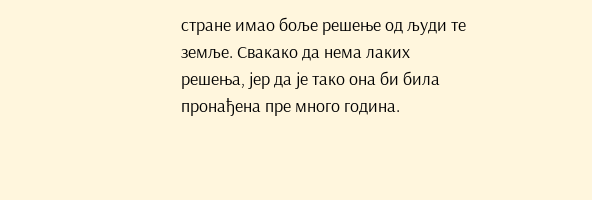стране имао боље решење од људи те земље. Свакако да нема лаких решења, јер да је тако она би била пронађена пре много година.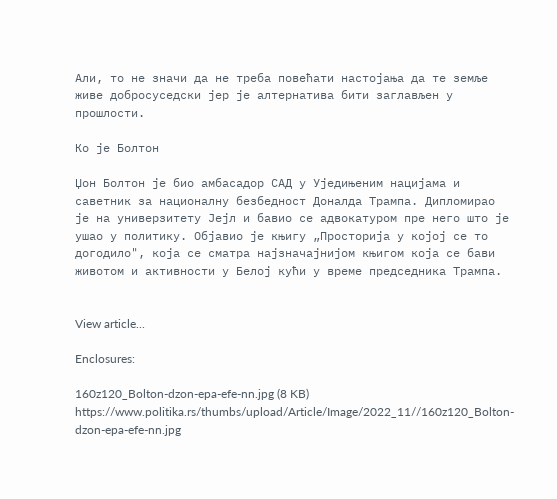Али, то не значи да не треба повећати настојања да те земље живе добросуседски јер је алтернатива бити заглављен у прошлости.

Ко је Болтон

Џон Болтон је био амбасадор САД у Уједињеним нацијама и саветник за националну безбедност Доналда Трампа. Дипломирао је на универзитету Јејл и бавио се адвокатуром пре него што је ушао у политику. Објавио је књигу „Просторија у којој се то догодило", која се сматра најзначајнијом књигом која се бави животом и активности у Белој кући у време председника Трампа.


View article...

Enclosures:

160z120_Bolton-dzon-epa-efe-nn.jpg (8 KB)
https://www.politika.rs/thumbs/upload/Article/Image/2022_11//160z120_Bolton-dzon-epa-efe-nn.jpg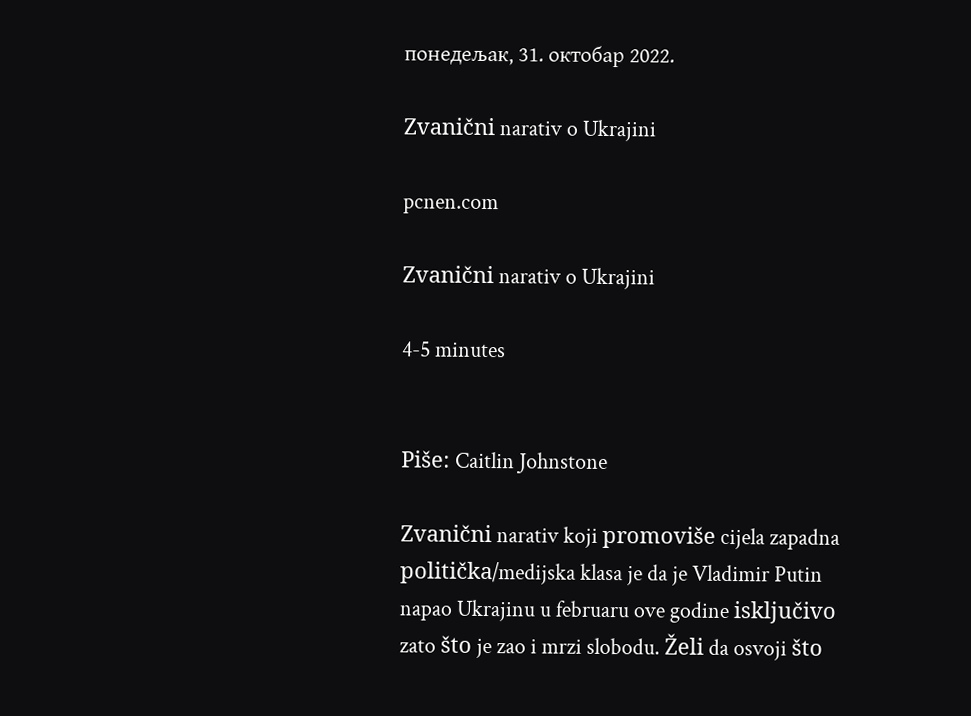понедељак, 31. октобар 2022.

Zvanični narativ o Ukrajini

pcnen.com

Zvanični narativ o Ukrajini

4-5 minutes


Piše: Caitlin Johnstone

Zvanični narativ koji promoviše cijela zapadna politička/medijska klasa je da je Vladimir Putin napao Ukrajinu u februaru ove godine isključivo zato što je zao i mrzi slobodu. Želi da osvoji što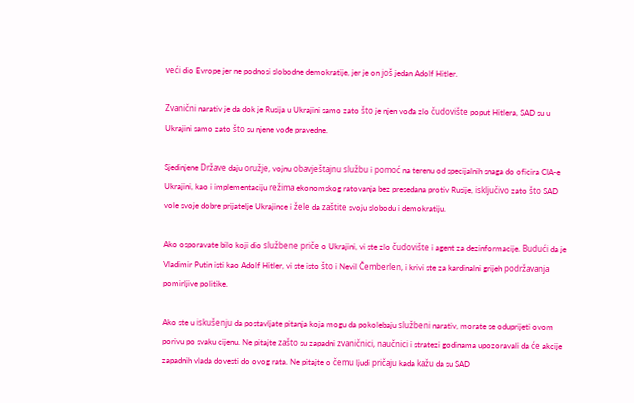veći dio Evrope jer ne podnosi slobodne demokratije, jer je on još jedan Adolf Hitler.

Zvanični narativ je da dok je Rusija u Ukrajini samo zato što je njen vođa zlo čudovište poput Hitlera, SAD su u Ukrajini samo zato što su njene vođe pravedne.

Sjedinjene Države daju oružje, vojnu obavještajnu službu i pomoć na terenu od specijalnih snaga do oficira CIA-e Ukrajini, kao i implementaciju režima ekonomskog ratovanja bez presedana protiv Rusije, isključivo zato što SAD vole svoje dobre prijatelje Ukrajince i žele da zaštite svoju slobodu i demokratiju.

Ako osporavate bilo koji dio službene priče o Ukrajini, vi ste zlo čudovište i agent za dezinformacije. Budući da je Vladimir Putin isti kao Adolf Hitler, vi ste isto što i Nevil Čemberlen, i krivi ste za kardinalni grijeh podržavanja pomirljive politike.

Ako ste u iskušenju da postavljate pitanja koja mogu da pokolebaju službeni narativ, morate se oduprijeti ovom porivu po svaku cijenu. Ne pitajte zašto su zapadni zvaničnici, naučnici i stratezi godinama upozoravali da će akcije zapadnih vlada dovesti do ovog rata. Ne pitajte o čemu ljudi pričaju kada kažu da su SAD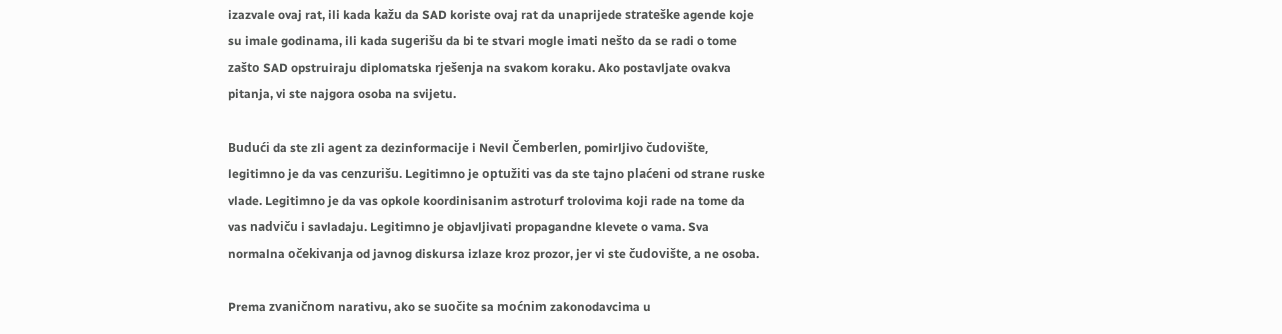izazvale ovaj rat, ili kada kažu da SAD koriste ovaj rat da unaprijede strateške agende koje su imale godinama, ili kada sugerišu da bi te stvari mogle imati nešto da se radi o tome zašto SAD opstruiraju diplomatska rješenja na svakom koraku. Ako postavljate ovakva pitanja, vi ste najgora osoba na svijetu.

Budući da ste zli agent za dezinformacije i Nevil Čemberlen, pomirljivo čudovište, legitimno je da vas cenzurišu. Legitimno je optužiti vas da ste tajno plaćeni od strane ruske vlade. Legitimno je da vas opkole koordinisanim astroturf trolovima koji rade na tome da vas nadviču i savladaju. Legitimno je objavljivati propagandne klevete o vama. Sva normalna očekivanja od javnog diskursa izlaze kroz prozor, jer vi ste čudovište, a ne osoba.

Prema zvaničnom narativu, ako se suočite sa moćnim zakonodavcima u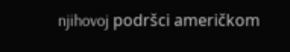njihovoj podršci američkom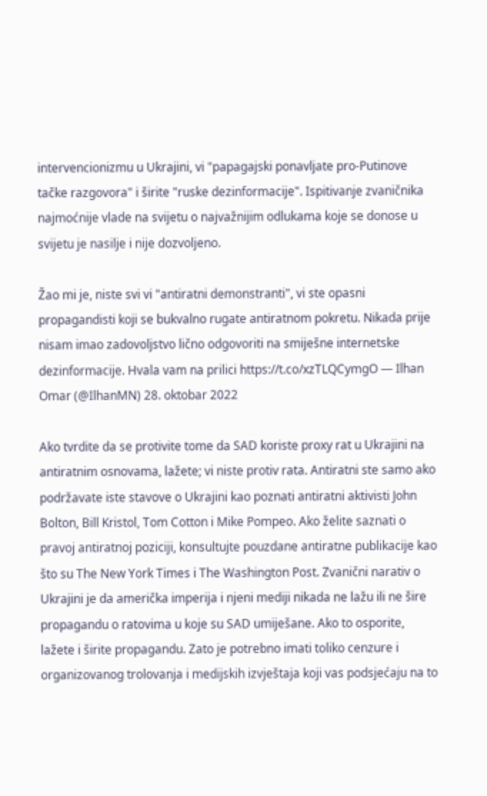intervencionizmu u Ukrajini, vi "papagajski ponavljate pro-Putinove tačke razgovora" i širite "ruske dezinformacije". Ispitivanje zvaničnika najmoćnije vlade na svijetu o najvažnijim odlukama koje se donose u svijetu je nasilje i nije dozvoljeno.

Žao mi je, niste svi vi "antiratni demonstranti", vi ste opasni propagandisti koji se bukvalno rugate antiratnom pokretu. Nikada prije nisam imao zadovoljstvo lično odgovoriti na smiješne internetske dezinformacije. Hvala vam na prilici https://t.co/xzTLQCymgO — Ilhan Omar (@IlhanMN) 28. oktobar 2022

Ako tvrdite da se protivite tome da SAD koriste proxy rat u Ukrajini na antiratnim osnovama, lažete; vi niste protiv rata. Antiratni ste samo ako podržavate iste stavove o Ukrajini kao poznati antiratni aktivisti John Bolton, Bill Kristol, Tom Cotton i Mike Pompeo. Ako želite saznati o pravoj antiratnoj poziciji, konsultujte pouzdane antiratne publikacije kao što su The New York Times i The Washington Post. Zvanični narativ o Ukrajini je da američka imperija i njeni mediji nikada ne lažu ili ne šire propagandu o ratovima u koje su SAD umiješane. Ako to osporite, lažete i širite propagandu. Zato je potrebno imati toliko cenzure i organizovanog trolovanja i medijskih izvještaja koji vas podsjećaju na to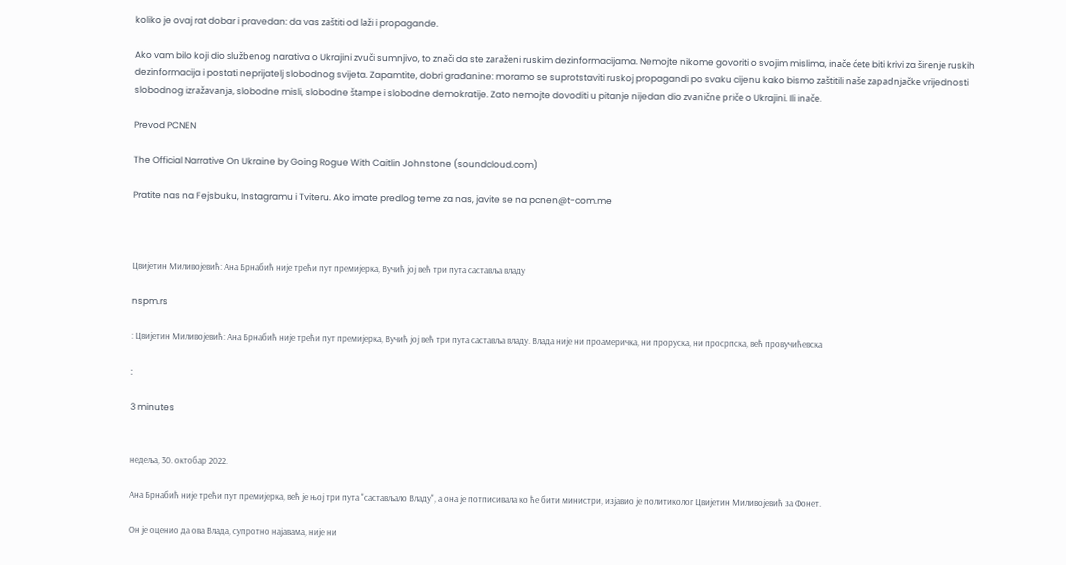koliko je ovaj rat dobar i pravedan: da vas zaštiti od laži i propagande.

Ako vam bilo koji dio službenog narativa o Ukrajini zvuči sumnjivo, to znači da ste zaraženi ruskim dezinformacijama. Nemojte nikome govoriti o svojim mislima, inače ćete biti krivi za širenje ruskih dezinformacija i postati neprijatelj slobodnog svijeta. Zapamtite, dobri građanine: moramo se suprotstaviti ruskoj propagandi po svaku cijenu kako bismo zaštitili naše zapadnjačke vrijednosti slobodnog izražavanja, slobodne misli, slobodne štampe i slobodne demokratije. Zato nemojte dovoditi u pitanje nijedan dio zvanične priče o Ukrajini. Ili inače.

Prevod PCNEN

The Official Narrative On Ukraine by Going Rogue With Caitlin Johnstone (soundcloud.com)

Pratite nas na Fejsbuku, Instagramu i Tviteru. Ako imate predlog teme za nas, javite se na pcnen@t-com.me



Цвијетин Миливојевић: Ана Брнабић није трећи пут премијерка, Вучић јој већ три пута саставља владу

nspm.rs

: Цвијетин Миливојевић: Ана Брнабић није трећи пут премијерка, Вучић јој већ три пута саставља владу. Влада није ни проамеричка, ни проруска, ни просрпска, већ провучићевска

:

3 minutes


недеља, 30. октобар 2022.

Ана Брнабић није трећи пут премијерка, већ је њој три пута "састављало Владу", а она је потписивала ко ће бити министри, изјавио је политиколог Цвијетин Миливојевић за Фонет.

Он је оценио да ова Влада, супротно најавама, није ни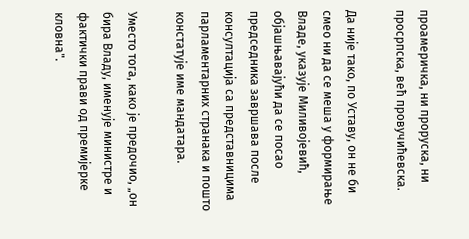проамеричка, ни проруска, ни просрпска, већ провучићевска.

Да није тако, по Уставу, он не би смео ни да се меша у формирање Владе, указује Миливојевић, објашњавајући да се посао председника завршава после консултација са представницима парламентарних странака и пошто констатује име мандатара.

Уместо тога, како је предочио, „он бира Владу, именује министре и фактички прави од премијерке кловна".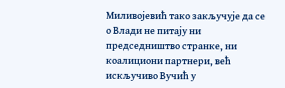Миливојевић тако закључује да се о Влади не питају ни председништво странке, ни коалициони партнери, већ искључиво Вучић у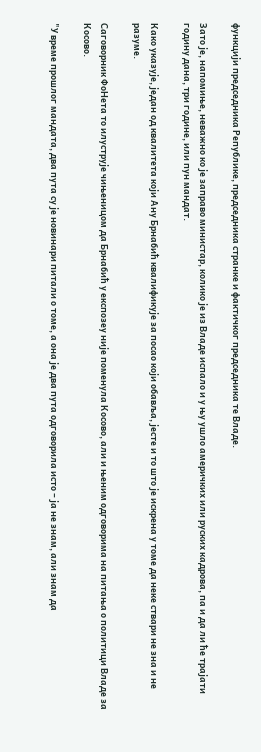функцији председника Републике, председника странке и фактичког председника те Владе.

Зато је, напомиње, неважно ко је заправо министар, колико је из Владе испало и у њу ушло америчких или руских кадрова, па и да ли ће трајати годину дана, три године, или пун мандат.

Како указује, један од квалитета који Ану Брнабић квалификује за посао који обавља, јесте и то што је искрена у томе да неке ствари не зна и не разуме.

Саговорник ФоНета то илуструје чињеницом да Брнабић у експозеу није поменула Косово, али и њеним одговорима на питања о политици Владе за Косово.

"У време прошлог мандата, два пута су је новинари питали о томе, а она је два пута одговорила исто – ја не знам, али знам да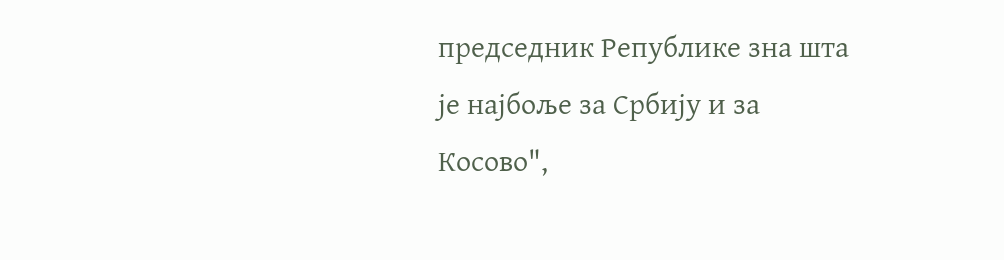председник Републике зна шта је најбоље за Србију и за Косово",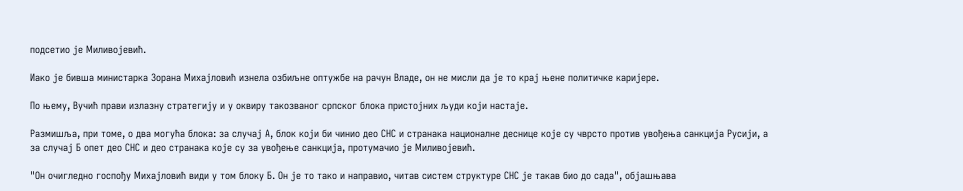подсетио је Миливојевић.

Иако је бивша министарка Зорана Михајловић изнела озбиљне оптужбе на рачун Владе, он не мисли да је то крај њене политичке каријере.

По њему, Вучић прави излазну стратегију и у оквиру такозваног српског блока пристојних људи који настаје.

Размишља, при томе, о два могућа блока: за случај А, блок који би чинио део СНС и странака националне деснице које су чврсто против увођења санкција Русији, а за случај Б опет део СНС и део странака које су за увођење санкција, протумачио је Миливојевић.

"Он очигледно госпођу Михајловић види у том блоку Б. Он је то тако и направио, читав систем структуре СНС је такав био до сада", објашњава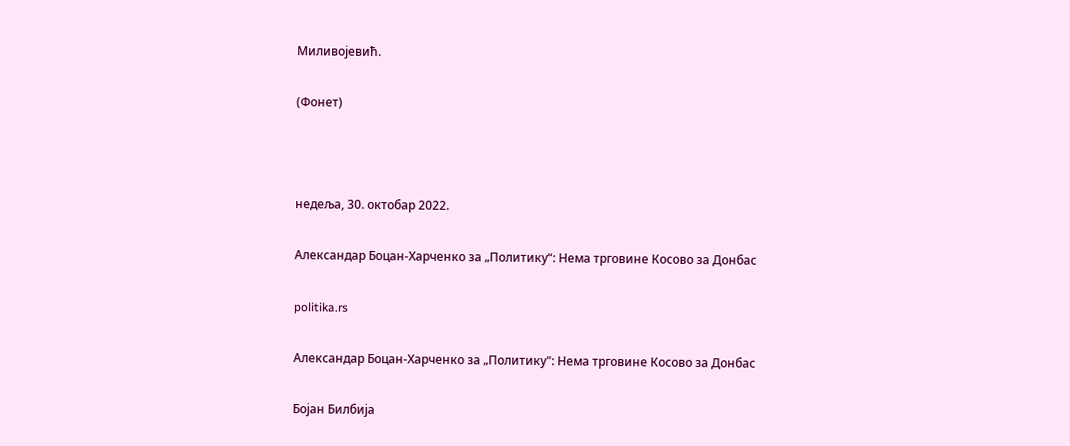Миливојевић.

(Фонет)



недеља, 30. октобар 2022.

Александар Боцан-Харченко за „Политику“: Нема трговине Косово за Донбас

politika.rs

Александар Боцан-Харченко за „Политику": Нема трговине Косово за Донбас

Бојан Билбија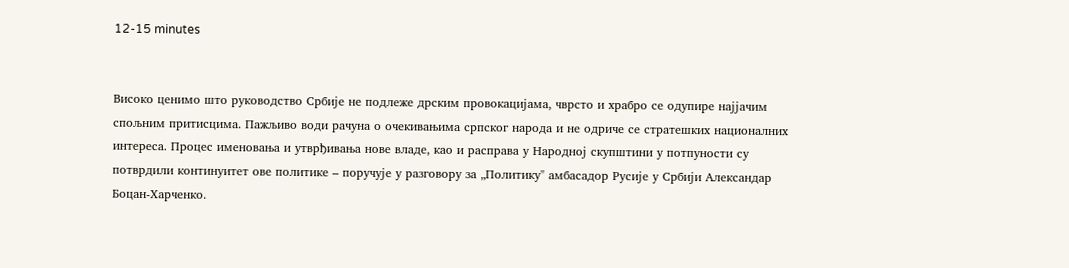12-15 minutes


Високо ценимо што руководство Србије не подлеже дрским провокацијама, чврсто и храбро се одупире најјачим спољним притисцима. Пажљиво води рачуна о очекивањима српског народа и не одриче се стратешких националних интереса. Процес именовања и утврђивања нове владе, као и расправа у Народној скупштини у потпуности су потврдили континуитет ове политике – поручује у разговору за „Политику" амбасадор Русије у Србији Александар Боцан-Харченко.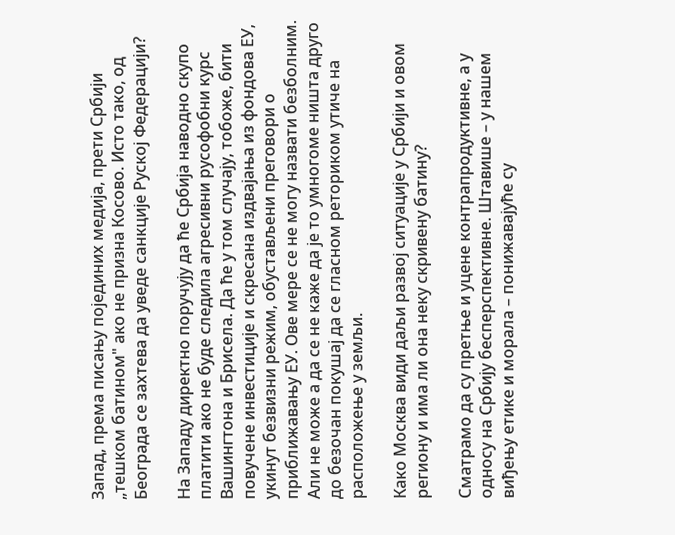Запад, према писању појединих медија, прети Србији „тешком батином" ако не призна Косово. Исто тако, од Београда се захтева да уведе санкције Руској Федерацији?

На Западу директно поручују да ће Србија наводно скупо платити ако не буде следила агресивни русофобни курс Вашингтона и Брисела. Да ће у том случају, тобоже, бити повучене инвестиције и скресана издвајања из фондова ЕУ, укинут безвизни режим, обустављени преговори о приближавању ЕУ. Ове мере се не могу назвати безболним. Али не може а да се не каже да је то умногоме ништа друго до безочан покушај да се гласном реториком утиче на расположење у земљи.

Како Москва види даљи развој ситуације у Србији и овом региону и има ли она неку скривену батину?

Сматрамо да су претње и уцене контрапродуктивне, а у односу на Србију бесперспективне. Штавише – у нашем виђењу етике и морала – понижавајуће су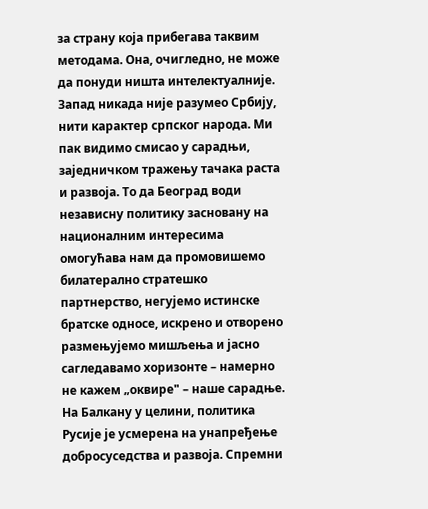за страну која прибегава таквим методама. Она, очигледно, не може да понуди ништа интелектуалније. Запад никада није разумео Србију, нити карактер српског народа. Ми пак видимо смисао у сарадњи, заједничком тражењу тачака раста и развоја. То да Београд води независну политику засновану на националним интересима омогућава нам да промовишемо билатерално стратешко партнерство, негујемо истинске братске односе, искрено и отворено размењујемо мишљења и јасно сагледавамо хоризонте – намерно не кажем „оквире" – наше сарадње. На Балкану у целини, политика Русије је усмерена на унапређење добросуседства и развоја. Спремни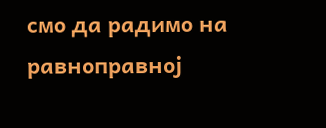смо да радимо на равноправној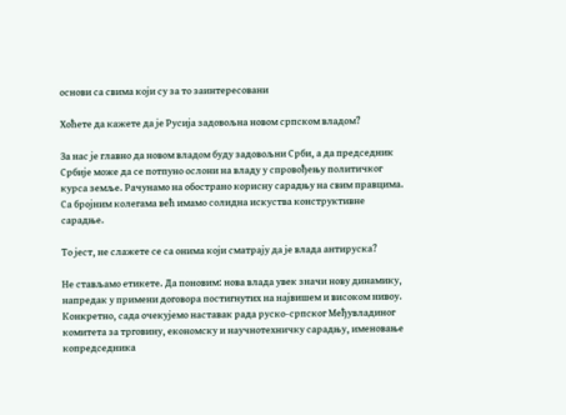основи са свима који су за то заинтересовани

Хоћете да кажете да је Русија задовољна новом српском владом?

За нас је главно да новом владом буду задовољни Срби, а да председник Србије може да се потпуно ослони на владу у спровођењу политичког курса земље. Рачунамо на обострано корисну сарадњу на свим правцима. Са бројним колегама већ имамо солидна искуства конструктивне сарадње.

То јест, не слажете се са онима који сматрају да је влада антируска?

Не стављамо етикете. Да поновим: нова влада увек значи нову динамику, напредак у примени договора постигнутих на највишем и високом нивоу. Конкретно, сада очекујемо наставак рада руско-српског Међувладиног комитета за трговину, економску и научнотехничку сарадњу, именовање копредседника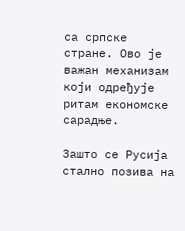са српске стране. Ово је важан механизам који одређује ритам економске сарадње.

Зашто се Русија стално позива на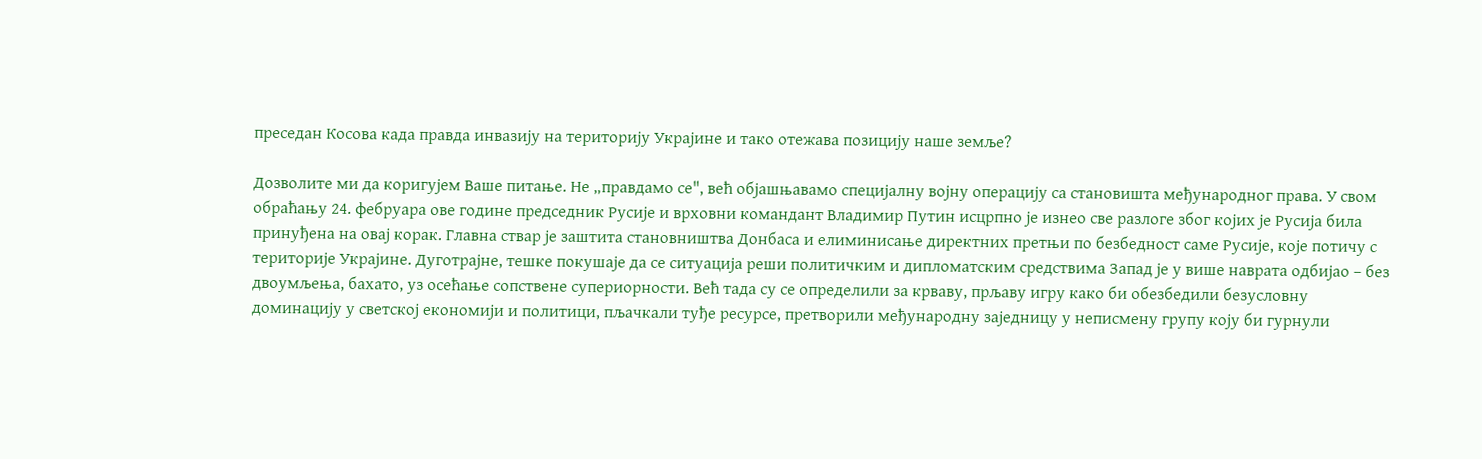преседан Косова када правда инвазију на територију Украјине и тако отежава позицију наше земље?

Дозволите ми да коригујем Ваше питање. Не „правдамо се", већ објашњавамо специјалну војну операцију са становишта међународног права. У свом обраћању 24. фебруара ове године председник Русије и врховни командант Владимир Путин исцрпно је изнео све разлоге због којих је Русија била принуђена на овај корак. Главна ствар је заштита становништва Донбаса и елиминисање директних претњи по безбедност саме Русије, које потичу с територије Украјине. Дуготрајне, тешке покушаје да се ситуација реши политичким и дипломатским средствима Запад је у више наврата одбијао – без двоумљења, бахато, уз осећање сопствене супериорности. Већ тада су се определили за крваву, прљаву игру како би обезбедили безусловну доминацију у светској економији и политици, пљачкали туђе ресурсе, претворили међународну заједницу у неписмену групу коју би гурнули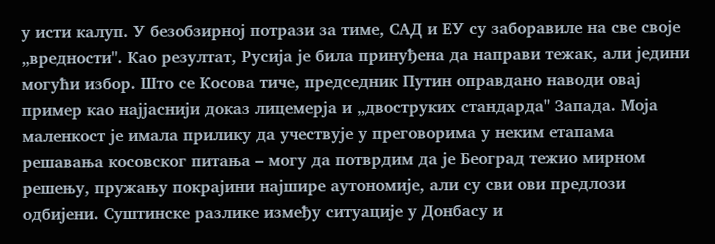у исти калуп. У безобзирној потрази за тиме, САД и ЕУ су заборавиле на све своје „вредности". Као резултат, Русија је била принуђена да направи тежак, али једини могући избор. Што се Косова тиче, председник Путин оправдано наводи овај пример као најјаснији доказ лицемерја и „двоструких стандарда" Запада. Моја маленкост је имала прилику да учествује у преговорима у неким етапама решавања косовског питања – могу да потврдим да је Београд тежио мирном решењу, пружању покрајини најшире аутономије, али су сви ови предлози одбијени. Суштинске разлике између ситуације у Донбасу и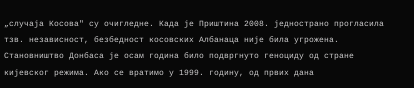„случаја Косова" су очигледне. Када је Приштина 2008. једнострано прогласила тзв. независност, безбедност косовских Албанаца није била угрожена. Становништво Донбаса је осам година било подвргнуто геноциду од стране кијевског режима. Ако се вратимо у 1999. годину, од првих дана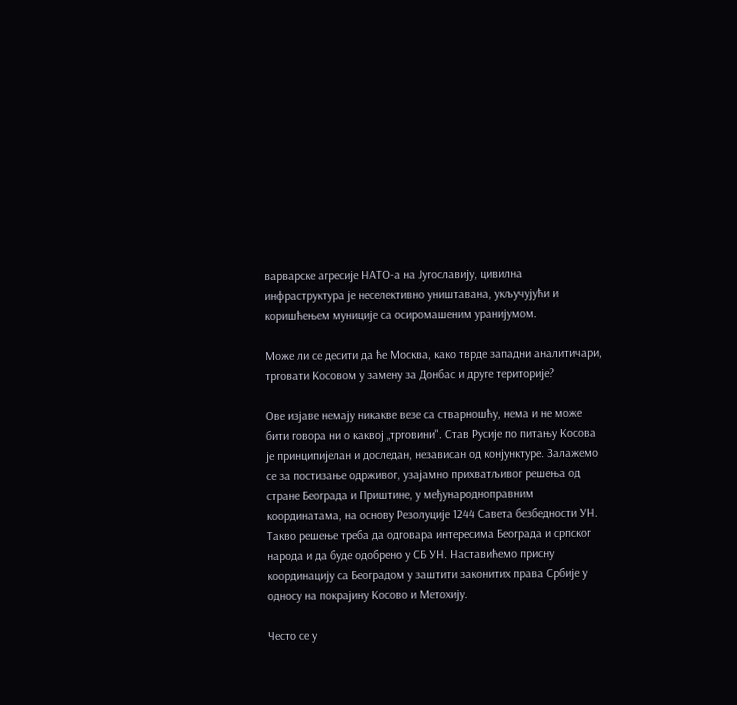варварске агресије НАТО-а на Југославију, цивилна инфраструктура је неселективно уништавана, укључујући и коришћењем муниције са осиромашеним уранијумом.

Може ли се десити да ће Москва, како тврде западни аналитичари, трговати Косовом у замену за Донбас и друге територије?

Ове изјаве немају никакве везе са стварношћу, нема и не може бити говора ни о каквој „трговини". Став Русије по питању Косова је принципијелан и доследан, независан од конјунктуре. Залажемо се за постизање одрживог, узајамно прихватљивог решења од стране Београда и Приштине, у међународноправним координатама, на основу Резолуције 1244 Савета безбедности УН. Такво решење треба да одговара интересима Београда и српског народа и да буде одобрено у СБ УН. Наставићемо присну координацију са Београдом у заштити законитих права Србије у односу на покрајину Косово и Метохију.

Често се у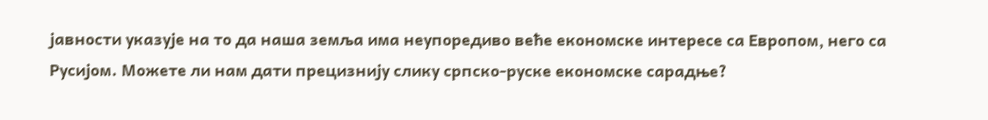јавности указује на то да наша земља има неупоредиво веће економске интересе са Европом, него са Русијом. Можете ли нам дати прецизнију слику српско-руске економске сарадње?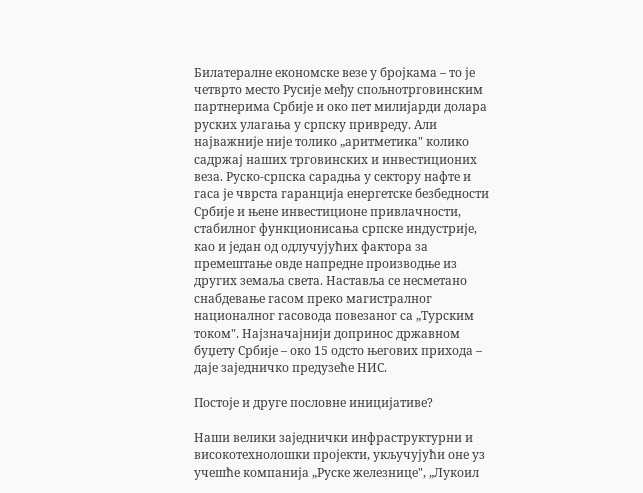Билатералне економске везе у бројкама – то је четврто место Русије међу спољнотрговинским партнерима Србије и око пет милијарди долара руских улагања у српску привреду. Али најважније није толико „аритметика" колико садржај наших трговинских и инвестиционих веза. Руско-српска сарадња у сектору нафте и гаса је чврста гаранција енергетске безбедности Србије и њене инвестиционе привлачности, стабилног функционисања српске индустрије, као и један од одлучујућих фактора за премештање овде напредне производње из других земаља света. Наставља се несметано снабдевање гасом преко магистралног националног гасовода повезаног са „Турским током". Најзначајнији допринос државном буџету Србије – око 15 одсто његових прихода – даје заједничко предузеће НИС.

Постоје и друге пословне иницијативе?

Наши велики заједнички инфраструктурни и високотехнолошки пројекти, укључујући оне уз учешће компанија „Руске железнице", „Лукоил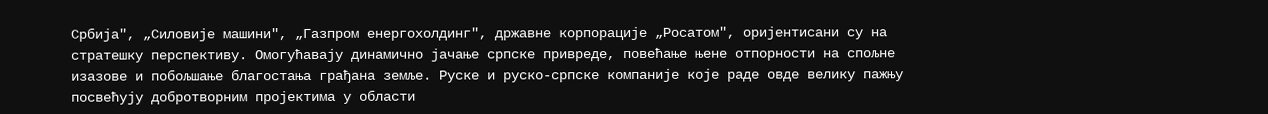Србија", „Силовије машини", „Газпром енергохолдинг", државне корпорације „Росатом", оријентисани су на стратешку перспективу. Омогућавају динамично јачање српске привреде, повећање њене отпорности на спољне изазове и побољшање благостања грађана земље. Руске и руско-српске компаније које раде овде велику пажњу посвећују добротворним пројектима у области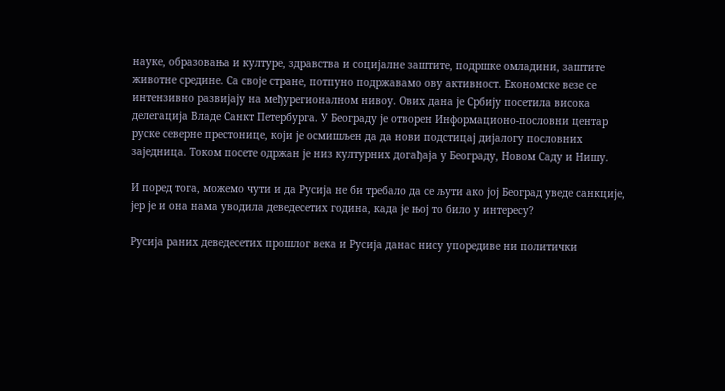науке, образовања и културе, здравства и социјалне заштите, подршке омладини, заштите животне средине. Са своје стране, потпуно подржавамо ову активност. Економске везе се интензивно развијају на међурегионалном нивоу. Ових дана је Србију посетила висока делегација Владе Санкт Петербурга. У Београду је отворен Информационо-пословни центар руске северне престонице, који је осмишљен да да нови подстицај дијалогу пословних заједница. Током посете одржан је низ културних догађаја у Београду, Новом Саду и Нишу.

И поред тога, можемо чути и да Русија не би требало да се љути ако јој Београд уведе санкције, јер је и она нама уводила деведесетих година, када је њој то било у интересу?

Русија раних деведесетих прошлог века и Русија данас нису упоредиве ни политички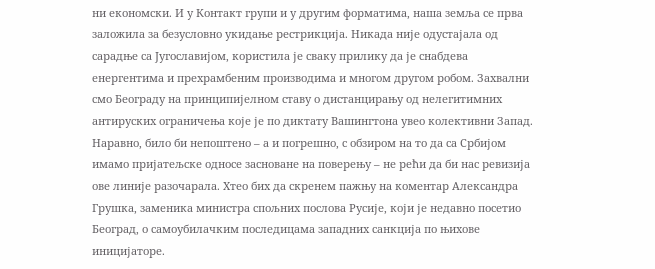ни економски. И у Контакт групи и у другим форматима, наша земља се прва заложила за безусловно укидање рестрикција. Никада није одустајала од сарадње са Југославијом, користила је сваку прилику да је снабдева енергентима и прехрамбеним производима и многом другом робом. Захвални смо Београду на принципијелном ставу о дистанцирању од нелегитимних антируских ограничења које је по диктату Вашингтона увео колективни Запад. Наравно, било би непоштено – а и погрешно, с обзиром на то да са Србијом имамо пријатељске односе засноване на поверењу – не рећи да би нас ревизија ове линије разочарала. Хтео бих да скренем пажњу на коментар Александра Грушка, заменика министра спољних послова Русије, који је недавно посетио Београд, о самоубилачким последицама западних санкција по њихове иницијаторе.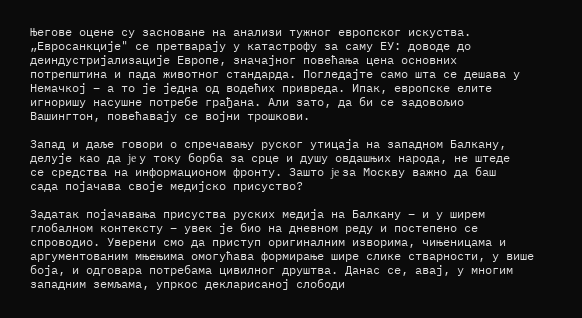Његове оцене су засноване на анализи тужног европског искуства. „Евросанкције" се претварају у катастрофу за саму ЕУ: доводе до деиндустријализације Европе, значајног повећања цена основних потрепштина и пада животног стандарда. Погледајте само шта се дешава у Немачкој – а то је једна од водећих привреда. Ипак, европске елите игноришу насушне потребе грађана. Али зато, да би се задовољио Вашингтон, повећавају се војни трошкови.

Запад и даље говори о спречавању руског утицаја на западном Балкану, делује као да je у току борба за срце и душу овдашњих народа, не штеде се средства на информационом фронту. Зашто je за Москву важно да баш сада појачава своје медијско присуство?

Задатак појачавања присуства руских медија на Балкану – и у ширем глобалном контексту – увек је био на дневном реду и постепено се спроводио. Уверени смо да приступ оригиналним изворима, чињеницама и аргументованим мњењима омогућава формирање шире слике стварности, у више боја, и одговара потребама цивилног друштва. Данас се, авај, у многим западним земљама, упркос декларисаној слободи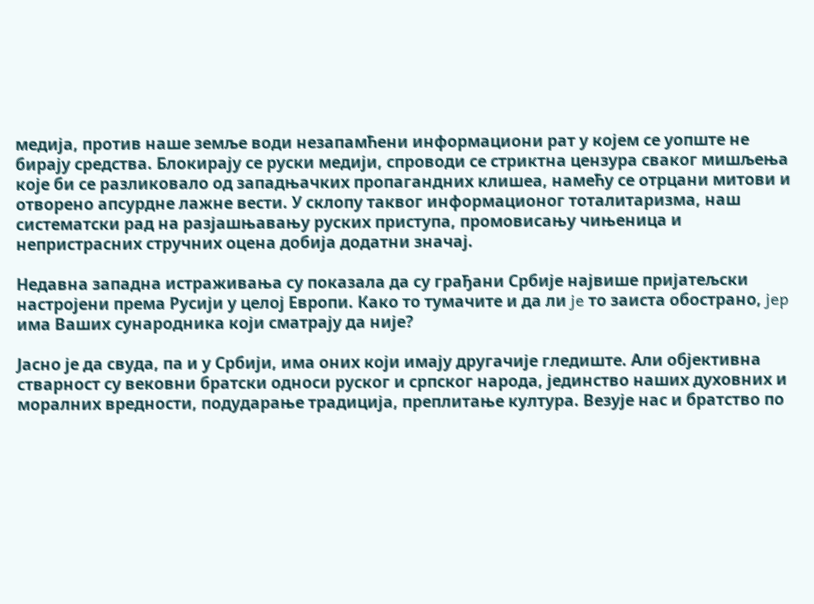медија, против наше земље води незапамћени информациони рат у којем се уопште не бирају средства. Блокирају се руски медији, спроводи се стриктна цензура сваког мишљења које би се разликовало од западњачких пропагандних клишеа, намећу се отрцани митови и отворено апсурдне лажне вести. У склопу таквог информационог тоталитаризма, наш систематски рад на разјашњавању руских приступа, промовисању чињеница и непристрасних стручних оцена добија додатни значај.

Недавна западна истраживања су показала да су грађани Србије највише пријатељски настројени према Русији у целој Европи. Како то тумачите и да ли je то заиста обострано, jep има Ваших сународника који сматрају да није?

Јасно је да свуда, па и у Србији, има оних који имају другачије гледиште. Али објективна стварност су вековни братски односи руског и српског народа, јединство наших духовних и моралних вредности, подударање традиција, преплитање култура. Везује нас и братство по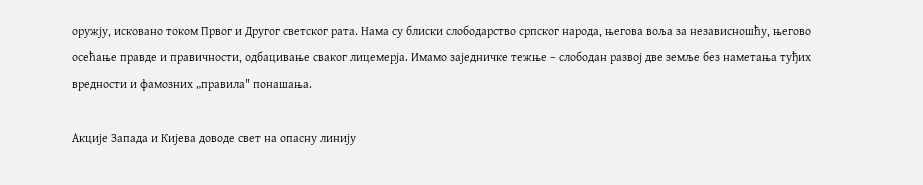оружју, исковано током Првог и Другог светског рата. Нама су блиски слободарство српског народа, његова воља за независношћу, његово осећање правде и правичности, одбацивање сваког лицемерја. Имамо заједничке тежње – слободан развој две земље без наметања туђих вредности и фамозних „правила" понашања.

Акције Запада и Кијева доводе свет на опасну линију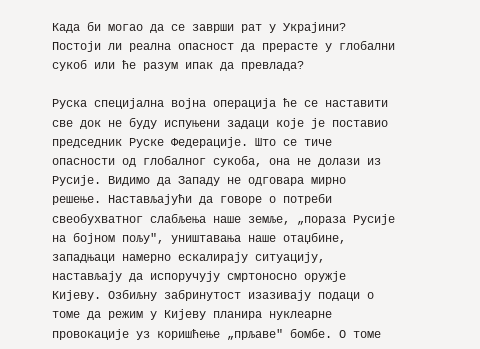Када би могао да се заврши рат у Украјини? Постоји ли реална опасност да прерасте у глобални сукоб или ће разум ипак да превлада?

Руска специјална војна операција ће се наставити све док не буду испуњени задаци које је поставио председник Руске Федерације. Што се тиче опасности од глобалног сукоба, она не долази из Русије. Видимо да Западу не одговара мирно решење. Настављајући да говоре о потреби свеобухватног слабљења наше земље, „пораза Русије на бојном пољу", уништавања наше отаџбине, западњаци намерно ескалирају ситуацију, настављају да испоручују смртоносно оружје Кијеву. Озбиљну забринутост изазивају подаци о томе да режим у Кијеву планира нуклеарне провокације уз коришћење „прљаве" бомбе. О томе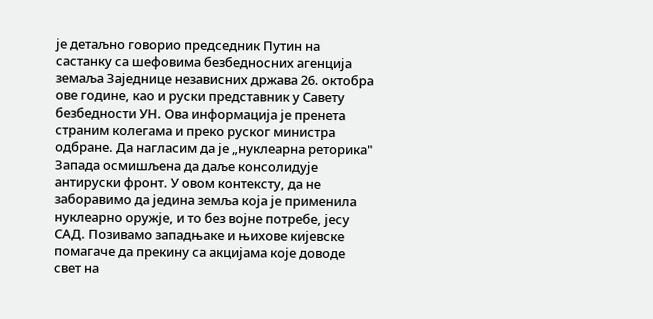је детаљно говорио председник Путин на састанку са шефовима безбедносних агенција земаља Заједнице независних држава 26. октобра ове године, као и руски представник у Савету безбедности УН. Ова информација је пренета страним колегама и преко руског министра одбране. Да нагласим да је „нуклеарна реторика" Запада осмишљена да даље консолидује антируски фронт. У овом контексту, да не заборавимо да једина земља која је применила нуклеарно оружје, и то без војне потребе, јесу САД. Позивамо западњаке и њихове кијевске помагаче да прекину са акцијама које доводе свет на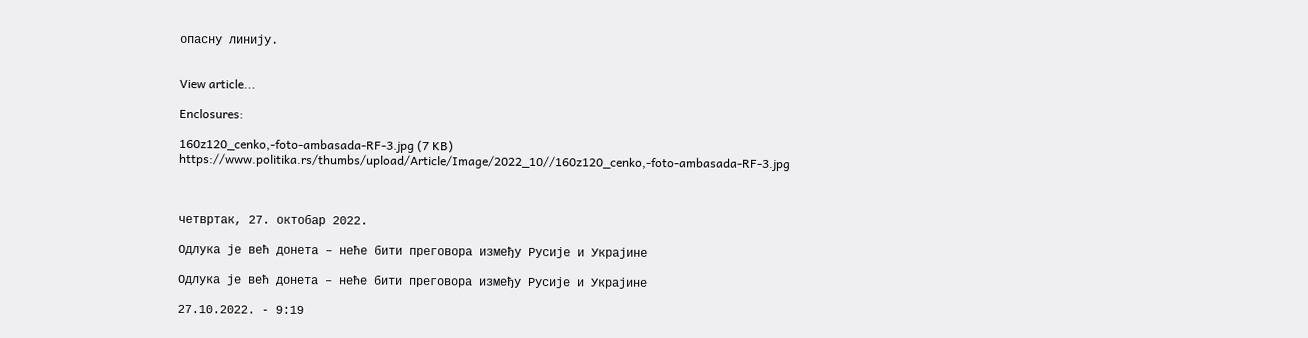опасну линију.


View article...

Enclosures:

160z120_cenko,-foto-ambasada-RF-3.jpg (7 KB)
https://www.politika.rs/thumbs/upload/Article/Image/2022_10//160z120_cenko,-foto-ambasada-RF-3.jpg



четвртак, 27. октобар 2022.

Одлука је већ донета – неће бити преговора између Русије и Украјине

Одлука је већ донета – неће бити преговора између Русије и Украјине

27.10.2022. - 9:19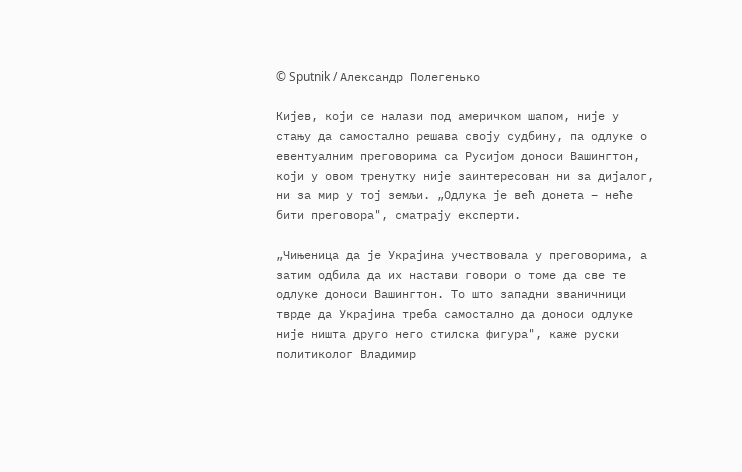© Sputnik / Александр Полегенько

Кијев, који се налази под америчком шапом, није у стању да самостално решава своју судбину, па одлуке о евентуалним преговорима са Русијом доноси Вашингтон, који у овом тренутку није заинтересован ни за дијалог, ни за мир у тој земљи. „Одлука је већ донета – неће бити преговора", сматрају експерти.

„Чињеница да је Украјина учествовала у преговорима, а затим одбила да их настави говори о томе да све те одлуке доноси Вашингтон. То што западни званичници тврде да Украјина треба самостално да доноси одлуке није ништа друго него стилска фигура", каже руски политиколог Владимир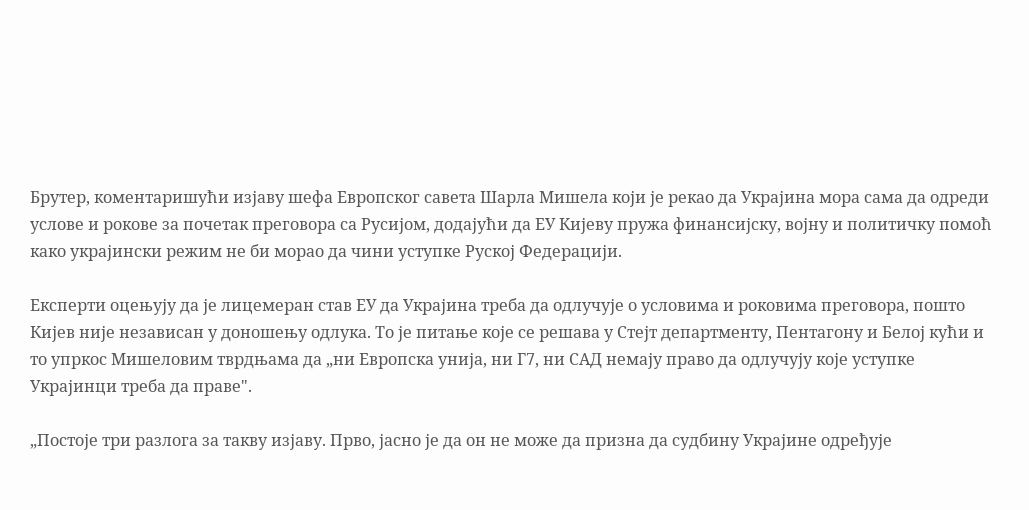Брутер, коментаришући изјаву шефа Европског савета Шарла Мишела који је рекао да Украјина мора сама да одреди услове и рокове за почетак преговора са Русијом, додајући да ЕУ Кијеву пружа финансијску, војну и политичку помоћ како украјински режим не би морао да чини уступке Руској Федерацији.

Експерти оцењују да је лицемеран став ЕУ да Украјина треба да одлучује о условима и роковима преговора, пошто Кијев није независан у доношењу одлука. То је питање које се решава у Стејт департменту, Пентагону и Белој кући и то упркос Мишеловим тврдњама да „ни Европска унија, ни Г7, ни САД немају право да одлучују које уступке Украјинци треба да праве".

„Постоје три разлога за такву изјаву. Прво, јасно је да он не може да призна да судбину Украјине одређује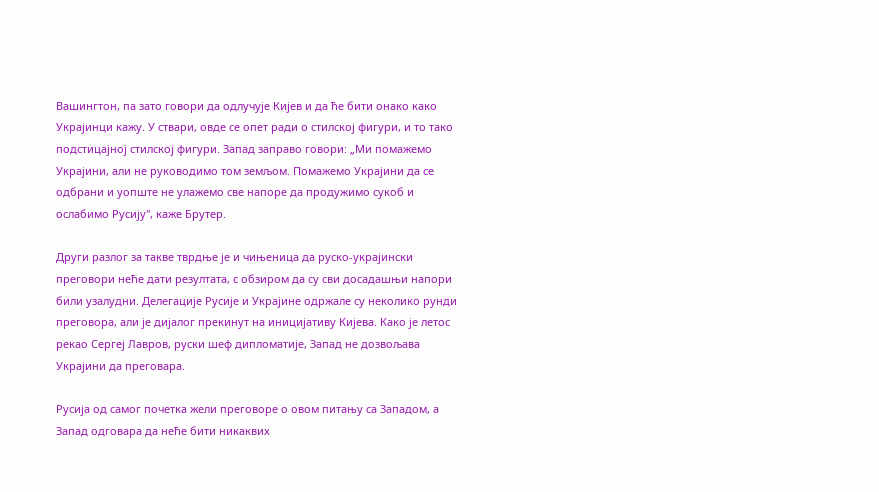Вашингтон, па зато говори да одлучује Кијев и да ће бити онако како Украјинци кажу. У ствари, овде се опет ради о стилској фигури, и то тако подстицајној стилској фигури. Запад заправо говори: „Ми помажемо Украјини, али не руководимо том земљом. Помажемо Украјини да се одбрани и уопште не улажемо све напоре да продужимо сукоб и ослабимо Русију", каже Брутер.

Други разлог за такве тврдње је и чињеница да руско-украјински преговори неће дати резултата, с обзиром да су сви досадашњи напори били узалудни. Делегације Русије и Украјине одржале су неколико рунди преговора, али је дијалог прекинут на иницијативу Кијева. Како је летос рекао Сергеј Лавров, руски шеф дипломатије, Запад не дозвољава Украјини да преговара.

Русија од самог почетка жели преговоре о овом питању са Западом, а Запад одговара да неће бити никаквих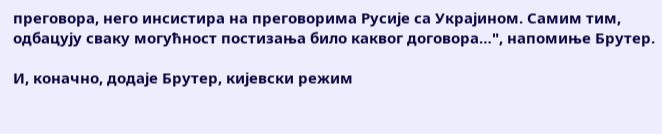преговора, него инсистира на преговорима Русије са Украјином. Самим тим, одбацују сваку могућност постизања било каквог договора…", напомиње Брутер.

И, коначно, додаје Брутер, кијевски режим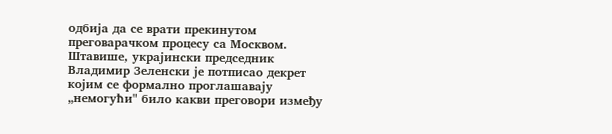одбија да се врати прекинутом преговарачком процесу са Москвом. Штавише, украјински председник Владимир Зеленски је потписао декрет којим се формално проглашавају „немогући" било какви преговори између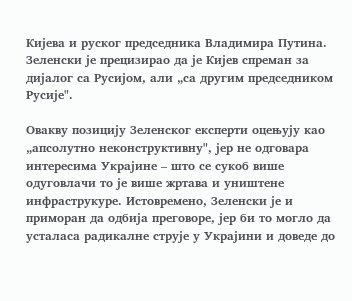Кијева и руског председника Владимира Путина. Зеленски је прецизирао да је Кијев спреман за дијалог са Русијом, али „са другим председником Русије".

Овакву позицију Зеленског експерти оцењују као „апсолутно неконструктивну", јер не одговара интересима Украјине – што се сукоб више одуговлачи то је више жртава и уништене инфраструкуре. Истовремено, Зеленски је и приморан да одбија преговоре, јер би то могло да усталаса радикалне струје у Украјини и доведе до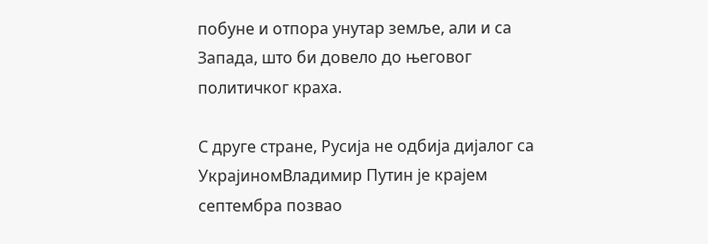побуне и отпора унутар земље, али и са Запада, што би довело до његовог политичког краха.

С друге стране, Русија не одбија дијалог са УкрајиномВладимир Путин је крајем септембра позвао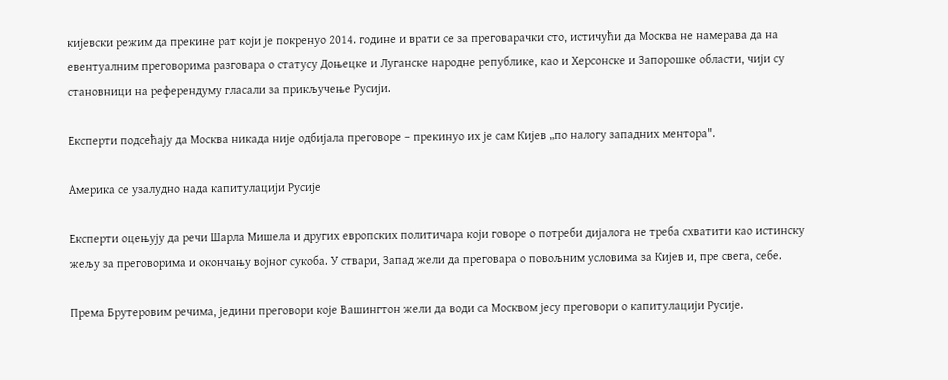кијевски режим да прекине рат који је покренуо 2014. године и врати се за преговарачки сто, истичући да Москва не намерава да на евентуалним преговорима разговара о статусу Доњецке и Луганске народне републике, као и Херсонске и Запорошке области, чији су становници на референдуму гласали за прикључење Русији.

Експерти подсећају да Москва никада није одбијала преговоре – прекинуо их је сам Кијев „по налогу западних ментора".

Америка се узалудно нада капитулацији Русије

Експерти оцењују да речи Шарла Мишела и других европских политичара који говоре о потреби дијалога не треба схватити као истинску жељу за преговорима и окончању војног сукоба. У ствари, Запад жели да преговара о повољним условима за Кијев и, пре свега, себе.

Према Брутеровим речима, једини преговори које Вашингтон жели да води са Москвом јесу преговори о капитулацији Русије.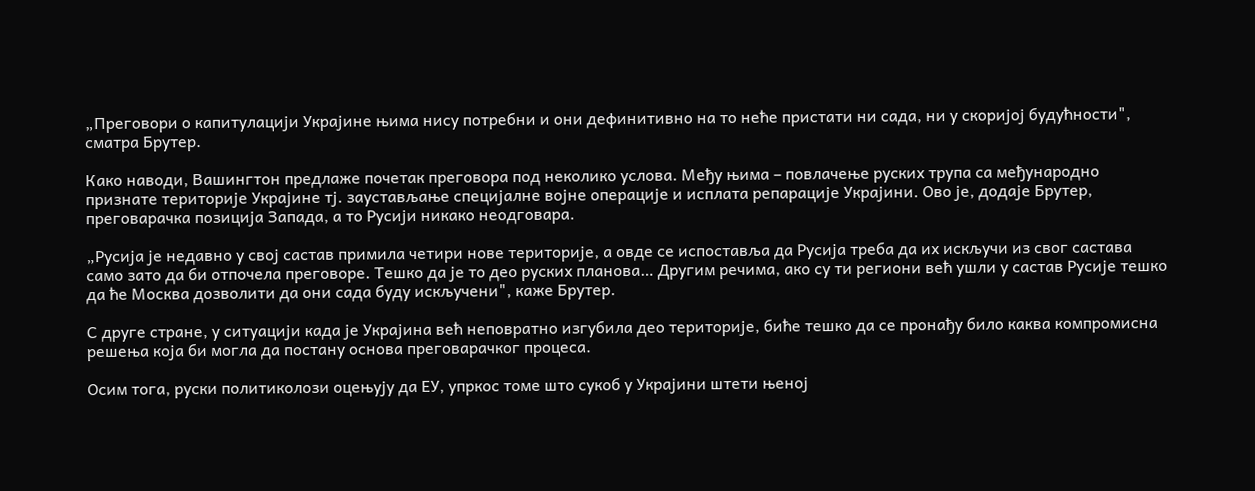„Преговори о капитулацији Украјине њима нису потребни и они дефинитивно на то неће пристати ни сада, ни у скоријој будућности", сматра Брутер.

Како наводи, Вашингтон предлаже почетак преговора под неколико услова. Међу њима – повлачење руских трупа са међународно признате територије Украјине тј. заустављање специјалне војне операције и исплата репарације Украјини. Ово је, додаје Брутер, преговарачка позиција Запада, а то Русији никако неодговара.

„Русија је недавно у свој састав примила четири нове територије, а овде се испоставља да Русија треба да их искључи из свог састава само зато да би отпочела преговоре. Тешко да је то део руских планова… Другим речима, ако су ти региони већ ушли у састав Русије тешко да ће Москва дозволити да они сада буду искључени", каже Брутер.

С друге стране, у ситуацији када је Украјина већ неповратно изгубила део територије, биће тешко да се пронађу било каква компромисна решења која би могла да постану основа преговарачког процеса.

Осим тога, руски политиколози оцењују да ЕУ, упркос томе што сукоб у Украјини штети њеној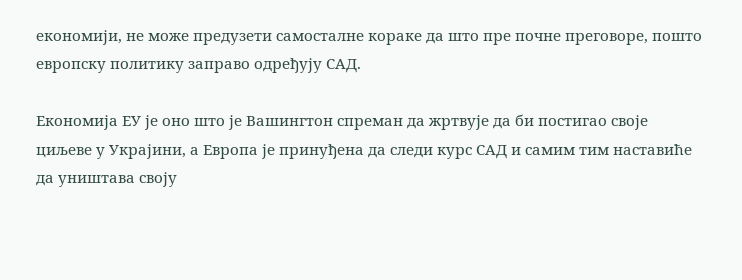економији, не може предузети самосталне кораке да што пре почне преговоре, пошто европску политику заправо одређују САД.

Економија ЕУ је оно што је Вашингтон спреман да жртвује да би постигао своје циљеве у Украјини, а Европа је принуђена да следи курс САД и самим тим наставиће да уништава своју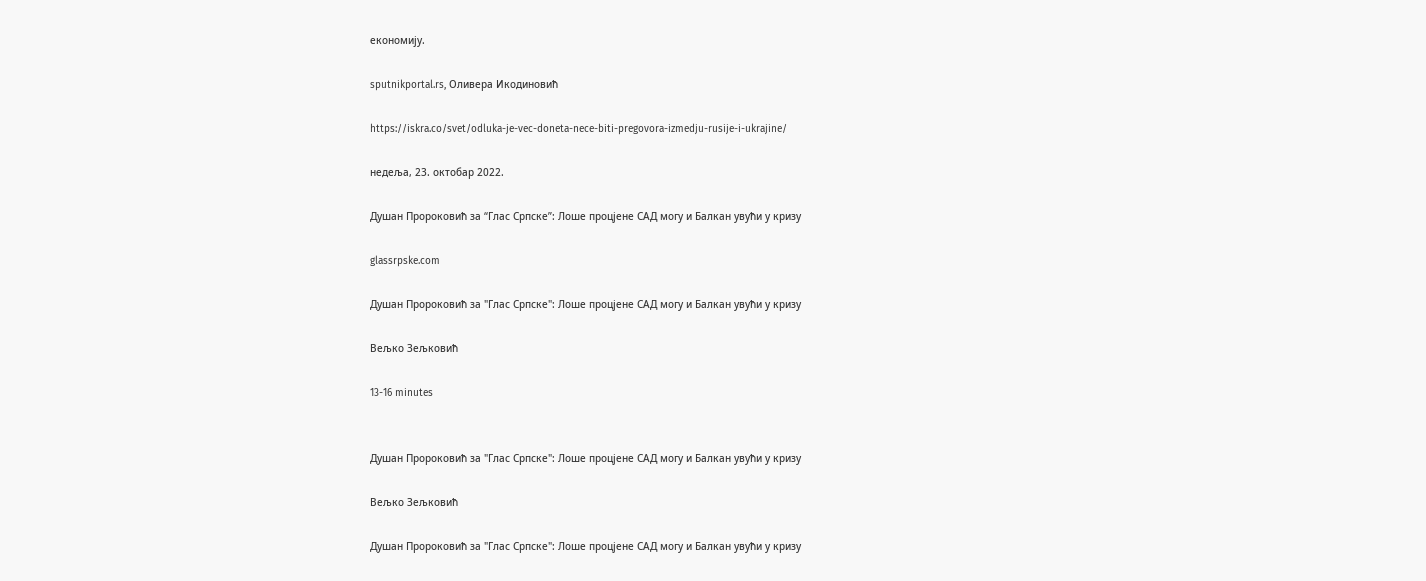економију.

sputnikportal.rs, Оливера Икодиновић

https://iskra.co/svet/odluka-je-vec-doneta-nece-biti-pregovora-izmedju-rusije-i-ukrajine/

недеља, 23. октобар 2022.

Душан Пророковић за “Глас Српске”: Лоше процјене САД могу и Балкан увући у кризу

glassrpske.com

Душан Пророковић за "Глас Српске": Лоше процјене САД могу и Балкан увући у кризу

Вељко Зељковић

13-16 minutes


Душан Пророковић за "Глас Српске": Лоше процјене САД могу и Балкан увући у кризу

Вељко Зељковић

Душан Пророковић за "Глас Српске": Лоше процјене САД могу и Балкан увући у кризу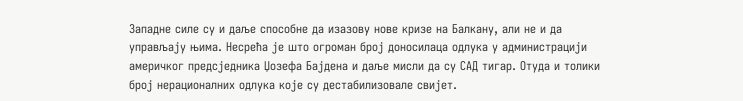Западне силе су и даље способне да изазову нове кризе на Балкану, али не и да управљају њима. Несрећа је што огроман број доносилаца одлука у администрацији америчког предсједника Џозефа Бајдена и даље мисли да су САД тигар. Отуда и толики број нерационалних одлука које су дестабилизовале свијет.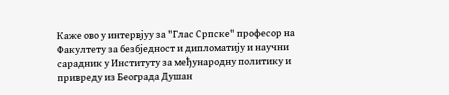Каже ово у интервјуу за "Глас Српске" професор на Факултету за безбједност и дипломатију и научни сарадник у Институту за међународну политику и привреду из Београда Душан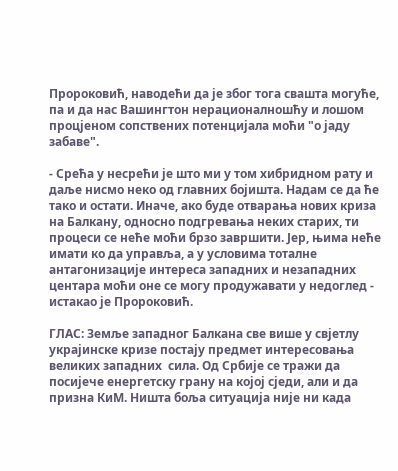Пророковић, наводећи да је због тога свашта могуће, па и да нас Вашингтон нерационалношћу и лошом процјеном сопствених потенцијала моћи "о јаду забаве".

- Срећа у несрећи је што ми у том хибридном рату и даље нисмо неко од главних бојишта. Надам се да ће тако и остати. Иначе, ако буде отварања нових криза на Балкану, односно подгревања неких старих, ти процеси се неће моћи брзо завршити. Јер, њима неће имати ко да управља, а у условима тоталне антагонизације интереса западних и незападних центара моћи оне се могу продужавати у недоглед - истакао је Пророковић.

ГЛАС: Земље западног Балкана све више у свјетлу украјинске кризе постају предмет интересовања великих западних  сила. Од Србије се тражи да посијече енергетску грану на којој сједи, али и да призна КиМ. Ништа боља ситуација није ни када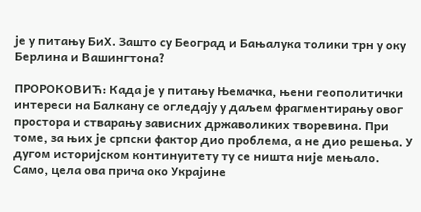је у питању БиХ. Зашто су Београд и Бањалука толики трн у оку Берлина и Вашингтона?

ПРОРОКОВИЋ: Када је у питању Њемачка, њени геополитички интереси на Балкану се огледају у даљем фрагментирању овог простора и стварању зависних државоликих творевина. При томе, за њих је српски фактор дио проблема, а не дио решења. У дугом историјском континуитету ту се ништа није мењало. Само, цела ова прича око Украјине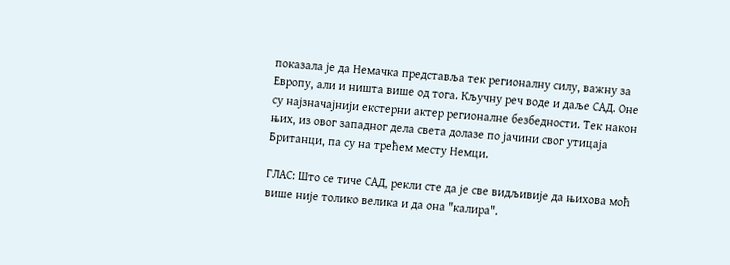показала је да Немачка представља тек регионалну силу, важну за Европу, али и ништа више од тога. Кључну реч воде и даље САД. Оне су најзначајнији екстерни актер регионалне безбедности. Тек након њих, из овог западног дела света долазе по јачини свог утицаја Британци, па су на трећем месту Немци.

ГЛАС: Што се тиче САД, рекли сте да је све видљивије да њихова моћ више није толико велика и да она "калира".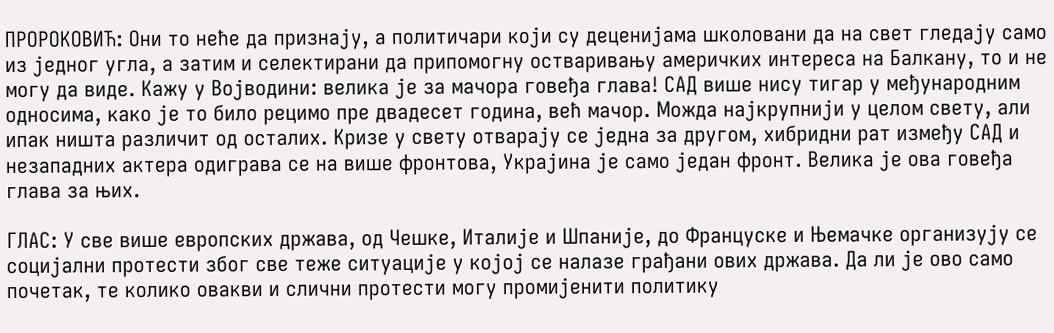ПРОРОКОВИЋ: Они то неће да признају, а политичари који су деценијама школовани да на свет гледају само из једног угла, а затим и селектирани да припомогну остваривању америчких интереса на Балкану, то и не могу да виде. Кажу у Војводини: велика је за мачора говеђа глава! САД више нису тигар у међународним односима, како је то било рецимо пре двадесет година, већ мачор. Можда најкрупнији у целом свету, али ипак ништа различит од осталих. Кризе у свету отварају се једна за другом, хибридни рат између САД и незападних актера одиграва се на више фронтова, Украјина је само један фронт. Велика је ова говеђа глава за њих.

ГЛАС: У све више европских држава, од Чешке, Италије и Шпаније, до Француске и Њемачке организују се социјални протести због све теже ситуације у којој се налазе грађани ових држава. Да ли је ово само почетак, те колико овакви и слични протести могу промијенити политику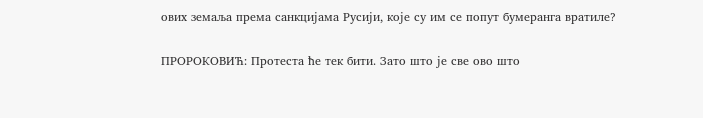ових земаља према санкцијама Русији, које су им се попут бумеранга вратиле?

ПРОРОКОВИЋ: Протеста ће тек бити. Зато што је све ово што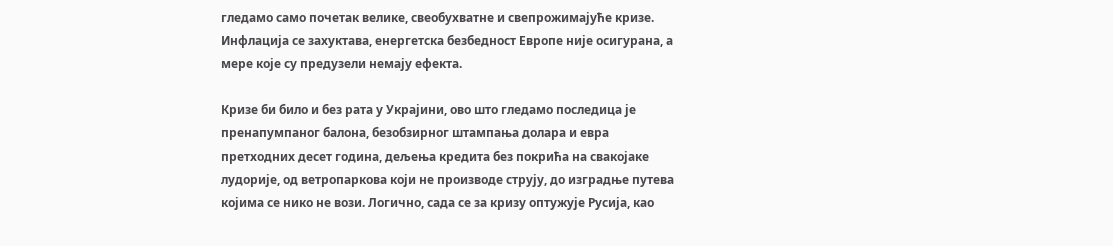гледамо само почетак велике, свеобухватне и свепрожимајуће кризе. Инфлација се захуктава, енергетска безбедност Европе није осигурана, а мере које су предузели немају ефекта.

Кризе би било и без рата у Украјини, ово што гледамо последица је пренапумпаног балона, безобзирног штампања долара и евра претходних десет година, дељења кредита без покрића на свакојаке лудорије, од ветропаркова који не производе струју, до изградње путева којима се нико не вози. Логично, сада се за кризу оптужује Русија, као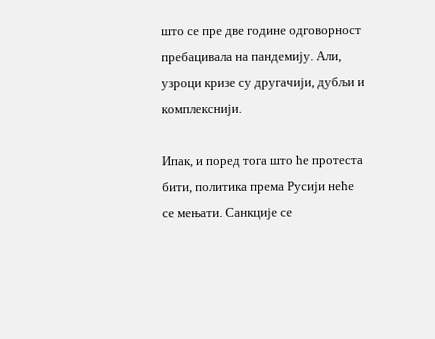што се пре две године одговорност пребацивала на пандемију. Али, узроци кризе су другачији, дубљи и комплекснији.

Ипак, и поред тога што ће протеста бити, политика према Русији неће се мењати. Санкције се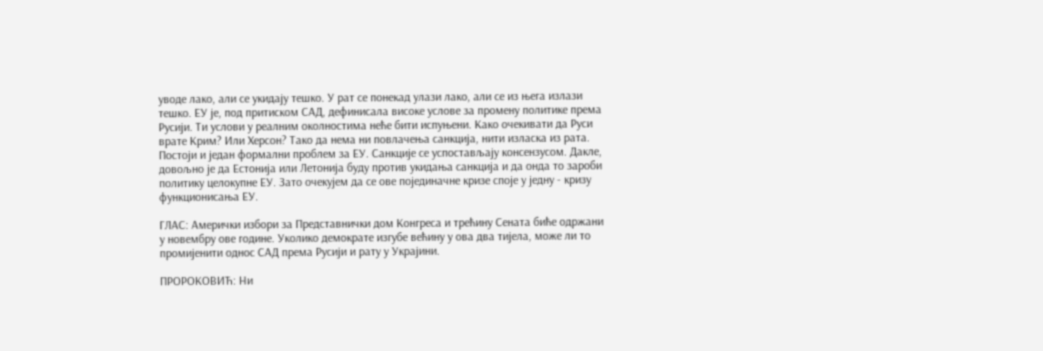уводе лако, али се укидају тешко. У рат се понекад улази лако, али се из њега излази тешко. ЕУ је, под притиском САД, дефинисала високе услове за промену политике према Русији. Ти услови у реалним околностима неће бити испуњени. Како очекивати да Руси врате Крим? Или Херсон? Тако да нема ни повлачења санкција, нити изласка из рата. Постоји и један формални проблем за ЕУ. Санкције се успостављају консензусом. Дакле, довољно је да Естонија или Летонија буду против укидања санкција и да онда то зароби политику целокупне ЕУ. Зато очекујем да се ове појединачне кризе споје у једну - кризу функционисања ЕУ.

ГЛАС: Амерички избори за Представнички дом Конгреса и трећину Сената биће одржани у новембру ове године. Уколико демократе изгубе већину у ова два тијела, може ли то промијенити однос САД према Русији и рату у Украјини.

ПРОРОКОВИЋ: Ни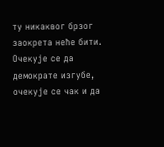ту никаквог брзог заокрета неће бити. Очекује се да демократе изгубе, очекује се чак и да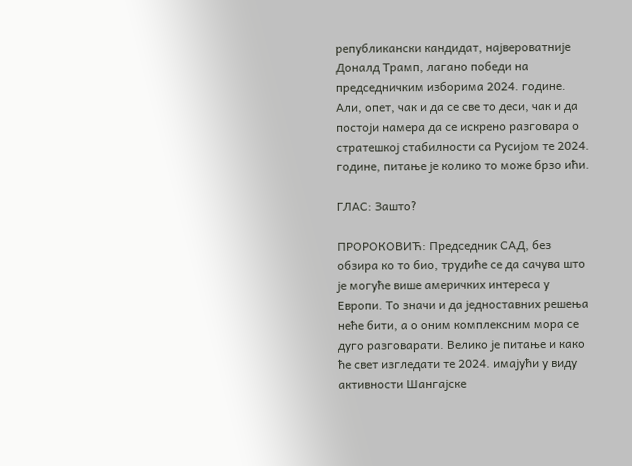републикански кандидат, највероватније Доналд Трамп, лагано победи на председничким изборима 2024. године. Али, опет, чак и да се све то деси, чак и да постоји намера да се искрено разговара о стратешкој стабилности са Русијом те 2024. године, питање је колико то може брзо ићи.

ГЛАС: Зашто?

ПРОРОКОВИЋ: Председник САД, без обзира ко то био, трудиће се да сачува што је могуће више америчких интереса у Европи. То значи и да једноставних решења неће бити, а о оним комплексним мора се дуго разговарати. Велико је питање и како ће свет изгледати те 2024. имајући у виду активности Шангајске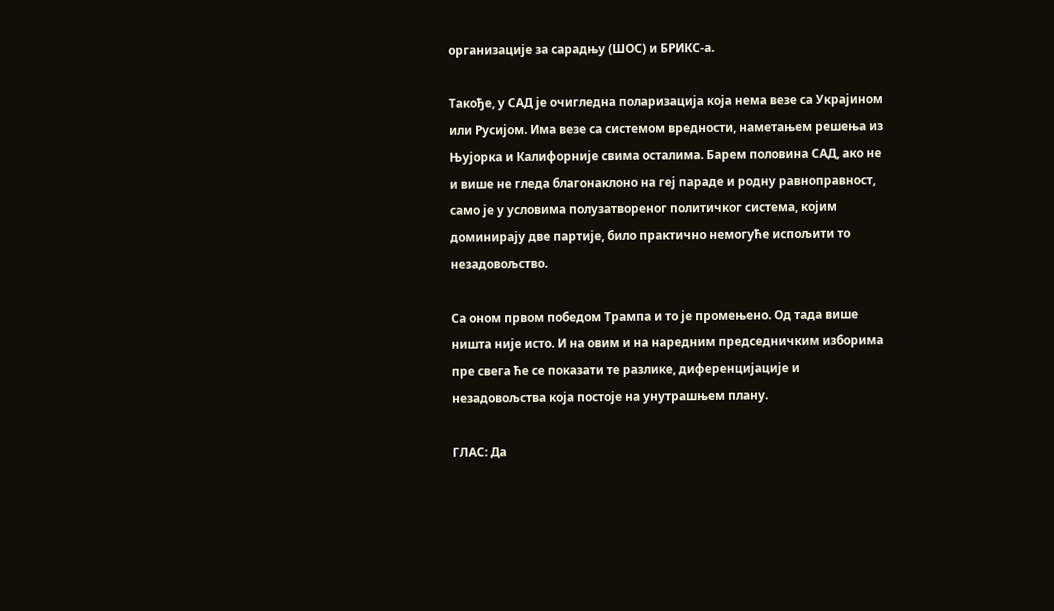организације за сарадњу (ШОС) и БРИКС-а.

Такође, у САД је очигледна поларизација која нема везе са Украјином или Русијом. Има везе са системом вредности, наметањем решења из Њујорка и Калифорније свима осталима. Барем половина САД, ако не и више не гледа благонаклоно на геј параде и родну равноправност, само је у условима полузатвореног политичког система, којим доминирају две партије, било практично немогуће испољити то незадовољство.

Са оном првом победом Трампа и то је промењено. Од тада више ништа није исто. И на овим и на наредним председничким изборима пре свега ће се показати те разлике, диференцијације и незадовољства која постоје на унутрашњем плану.

ГЛАС: Да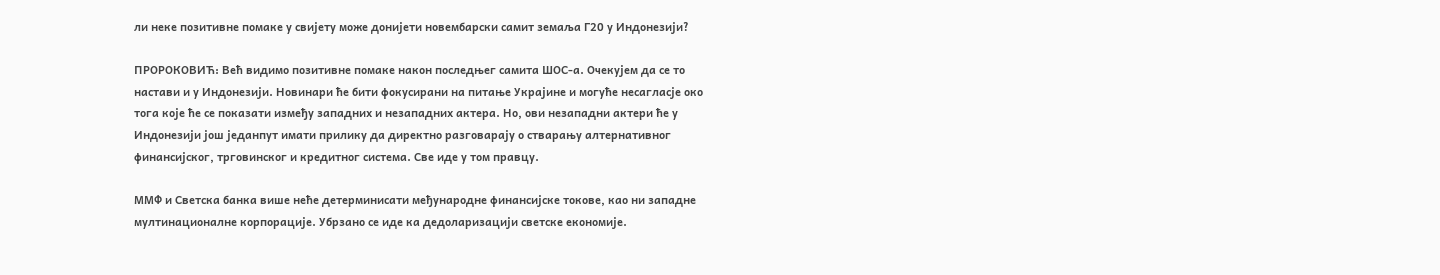ли неке позитивне помаке у свијету може донијети новембарски самит земаља Г20 у Индонезији?

ПРОРОКОВИЋ: Већ видимо позитивне помаке након последњег самита ШОС-а. Очекујем да се то настави и у Индонезији. Новинари ће бити фокусирани на питање Украјине и могуће несагласје око тога које ће се показати између западних и незападних актера. Но, ови незападни актери ће у Индонезији још једанпут имати прилику да директно разговарају о стварању алтернативног финансијског, трговинског и кредитног система. Све иде у том правцу.

ММФ и Светска банка више неће детерминисати међународне финансијске токове, као ни западне мултинационалне корпорације. Убрзано се иде ка дедоларизацији светске економије.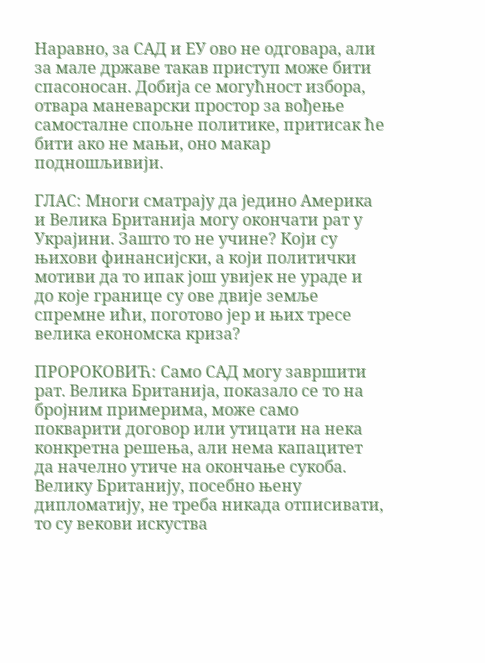Наравно, за САД и ЕУ ово не одговара, али за мале државе такав приступ може бити спасоносан. Добија се могућност избора, отвара маневарски простор за вођење самосталне спољне политике, притисак ће бити ако не мањи, оно макар подношљивији.

ГЛАС: Многи сматрају да једино Америка и Велика Британија могу окончати рат у Украјини. Зашто то не учине? Који су њихови финансијски, а који политички мотиви да то ипак још увијек не ураде и до које границе су ове двије земље спремне ићи, поготово јер и њих тресе велика економска криза?

ПРОРОКОВИЋ: Само САД могу завршити рат. Велика Британија, показало се то на бројним примерима, може само покварити договор или утицати на нека конкретна решења, али нема капацитет да начелно утиче на окончање сукоба. Велику Британију, посебно њену дипломатију, не треба никада отписивати, то су векови искуства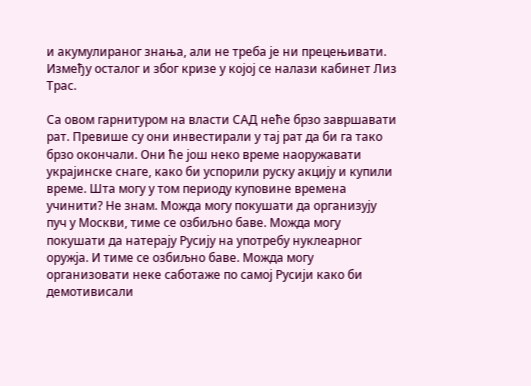и акумулираног знања, али не треба је ни прецењивати. Између осталог и због кризе у којој се налази кабинет Лиз Трас.

Са овом гарнитуром на власти САД неће брзо завршавати рат. Превише су они инвестирали у тај рат да би га тако брзо окончали. Они ће још неко време наоружавати украјинске снаге, како би успорили руску акцију и купили време. Шта могу у том периоду куповине времена учинити? Не знам. Можда могу покушати да организују пуч у Москви, тиме се озбиљно баве. Можда могу покушати да натерају Русију на употребу нуклеарног оружја. И тиме се озбиљно баве. Можда могу организовати неке саботаже по самој Русији како би демотивисали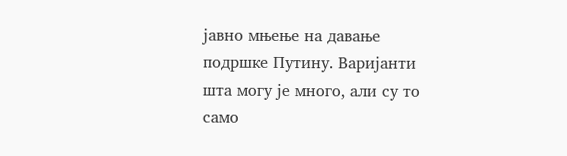јавно мњење на давање подршке Путину. Варијанти шта могу је много, али су то само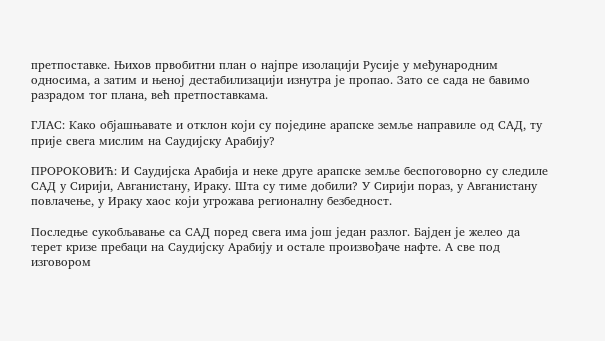претпоставке. Њихов првобитни план о најпре изолацији Русије у међународним односима, а затим и њеној дестабилизацији изнутра је пропао. Зато се сада не бавимо разрадом тог плана, већ претпоставкама.

ГЛАС: Како објашњавате и отклон који су поједине арапске земље направиле од САД, ту прије свега мислим на Саудијску Арабију?

ПРОРОКОВИЋ: И Саудијска Арабија и неке друге арапске земље беспоговорно су следиле САД у Сирији, Авганистану, Ираку. Шта су тиме добили? У Сирији пораз, у Авганистану повлачење, у Ираку хаос који угрожава регионалну безбедност.

Последње сукобљавање са САД поред свега има још један разлог. Бајден је желео да терет кризе пребаци на Саудијску Арабију и остале произвођаче нафте. А све под изговором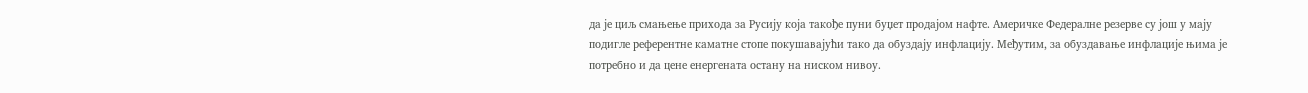да је циљ смањење прихода за Русију која такође пуни буџет продајом нафте. Америчке Федералне резерве су још у мају подигле референтне каматне стопе покушавајући тако да обуздају инфлацију. Међутим, за обуздавање инфлације њима је потребно и да цене енергената остану на ниском нивоу.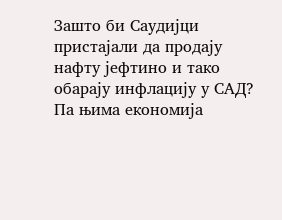Зашто би Саудијци пристајали да продају нафту јефтино и тако обарају инфлацију у САД? Па њима економија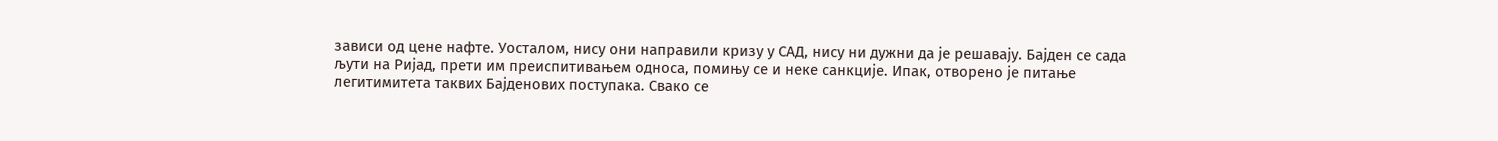зависи од цене нафте. Уосталом, нису они направили кризу у САД, нису ни дужни да је решавају. Бајден се сада љути на Ријад, прети им преиспитивањем односа, помињу се и неке санкције. Ипак, отворено је питање легитимитета таквих Бајденових поступака. Свако се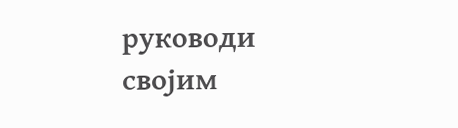руководи својим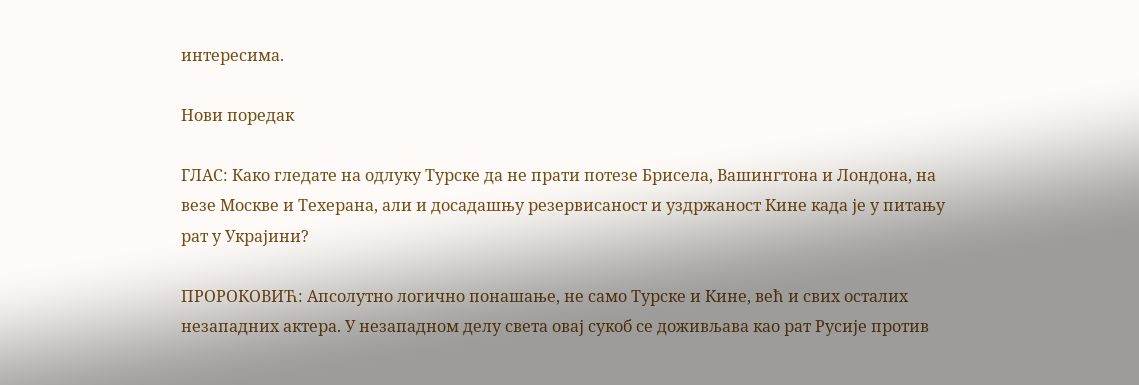интересима.

Нови поредак

ГЛАС: Како гледате на одлуку Турске да не прати потезе Брисела, Вашингтона и Лондона, на везе Москве и Техерана, али и досадашњу резервисаност и уздржаност Кине када је у питању рат у Украјини?

ПРОРОКОВИЋ: Апсолутно логично понашање, не само Турске и Кине, већ и свих осталих незападних актера. У незападном делу света овај сукоб се доживљава као рат Русије против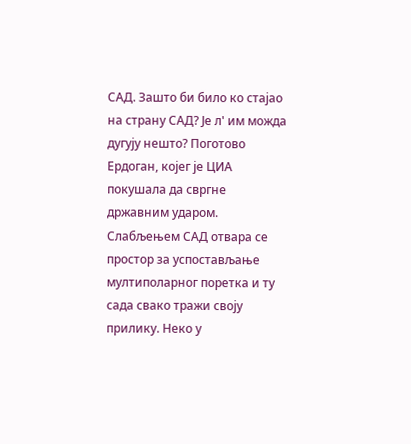САД. Зашто би било ко стајао на страну САД? Је л' им можда дугују нешто? Поготово Ердоган, којег је ЦИА покушала да свргне државним ударом. Слабљењем САД отвара се простор за успостављање мултиполарног поретка и ту сада свако тражи своју прилику. Неко у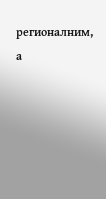регионалним, а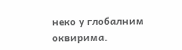неко у глобалним оквирима.